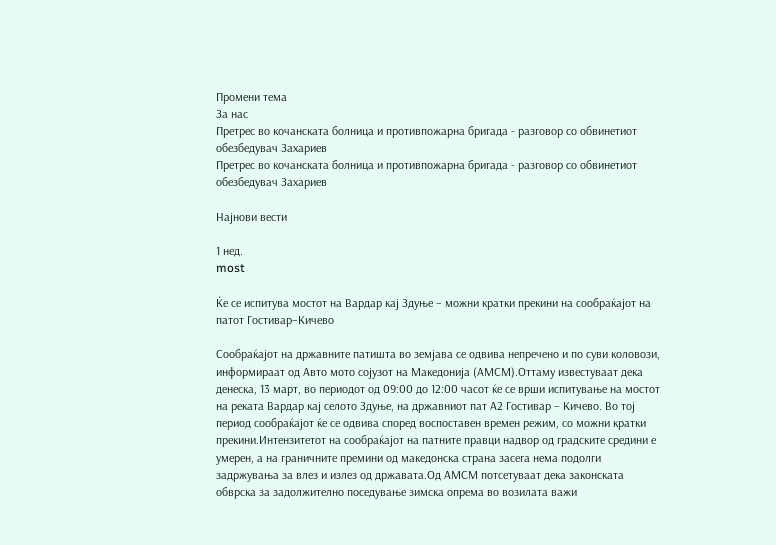Промени тема
За нас
Претрес во кочанската болница и противпожарна бригада - разговор со обвинетиот обезбедувач Захариев
Претрес во кочанската болница и противпожарна бригада - разговор со обвинетиот обезбедувач Захариев

Најнови вести

1 нед.
most

Ќе се испитува мостот на Вардар кај Здуње – можни кратки прекини на сообраќајот на патот Гостивар–Кичево

Сообраќајот на државните патишта во земјава се одвива непречено и по суви коловози, информираат од Авто мото сојузот на Македонија (АМСМ).Оттаму известуваат дека денеска, 13 март, во периодот од 09:00 до 12:00 часот ќе се врши испитување на мостот на реката Вардар кај селото Здуње, на државниот пат А2 Гостивар – Кичево. Во тој период сообраќајот ќе се одвива според воспоставен времен режим, со можни кратки прекини.Интензитетот на сообраќајот на патните правци надвор од градските средини е умерен, а на граничните премини од македонска страна засега нема подолги задржувања за влез и излез од државата.Од АМСМ потсетуваат дека законската обврска за задолжително поседување зимска опрема во возилата важи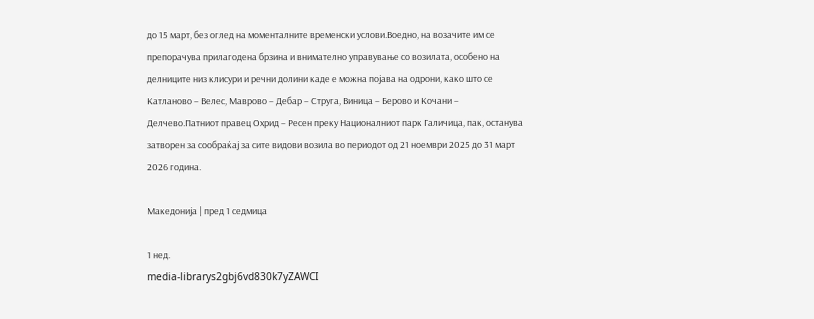до 15 март, без оглед на моменталните временски услови.Воедно, на возачите им се препорачува прилагодена брзина и внимателно управување со возилата, особено на делниците низ клисури и речни долини каде е можна појава на одрони, како што се Катланово – Велес, Маврово – Дебар – Струга, Виница – Берово и Кочани – Делчево.Патниот правец Охрид – Ресен преку Националниот парк Галичица, пак, останува затворен за сообраќај за сите видови возила во периодот од 21 ноември 2025 до 31 март 2026 година.

Македонија | пред 1 седмица

1 нед.
media-librarys2gbj6vd830k7yZAWCI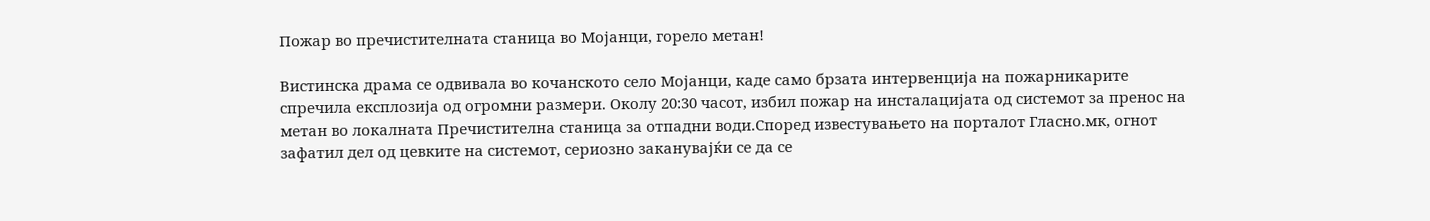Пожар во пречистителната станица во Мојанци, горело метан!

Вистинска драма се одвивала во кочанското село Мојанци, каде само брзата интервенција на пожарникарите спречила експлозија од огромни размери. Околу 20:30 часот, избил пожар на инсталацијата од системот за пренос на метан во локалната Пречистителна станица за отпадни води.Според известувањето на порталот Гласно.мк, огнот зафатил дел од цевките на системот, сериозно заканувајќи се да се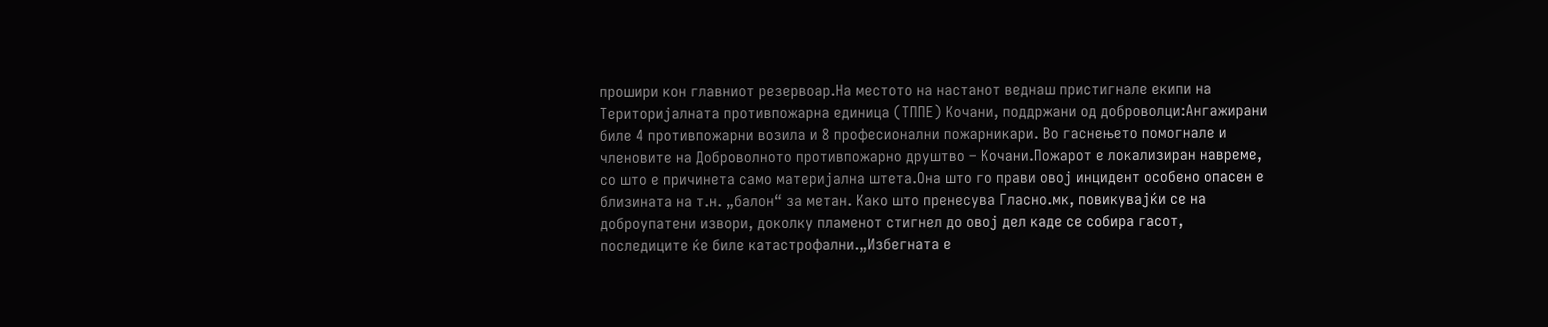прошири кон главниот резервоар.На местото на настанот веднаш пристигнале екипи на Територијалната противпожарна единица (ТППЕ) Кочани, поддржани од доброволци:Ангажирани биле 4 противпожарни возила и 8 професионални пожарникари. Во гаснењето помогнале и членовите на Доброволното противпожарно друштво – Кочани.Пожарот е локализиран навреме, со што е причинета само материјална штета.Она што го прави овој инцидент особено опасен е близината на т.н. „балон“ за метан. Како што пренесува Гласно.мк, повикувајќи се на доброупатени извори, доколку пламенот стигнел до овој дел каде се собира гасот, последиците ќе биле катастрофални.„Избегната е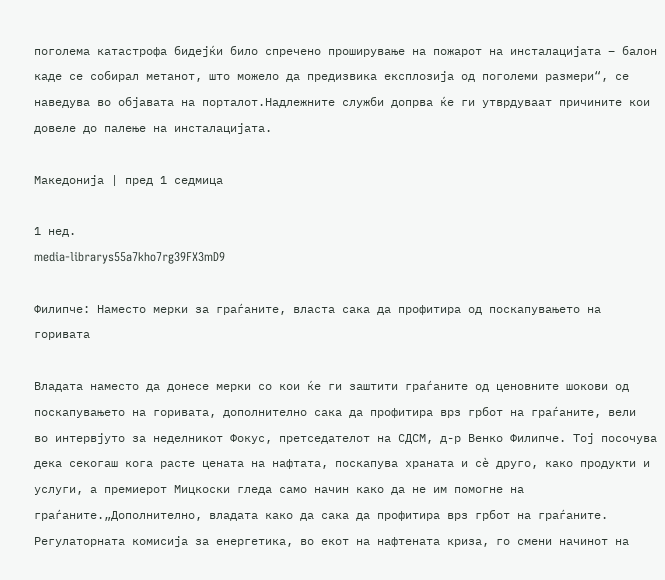поголема катастрофа бидејќи било спречено проширување на пожарот на инсталацијата – балон каде се собирал метанот, што можело да предизвика експлозија од поголеми размери“, се наведува во објавата на порталот.Надлежните служби допрва ќе ги утврдуваат причините кои довеле до палење на инсталацијата.

Македонија | пред 1 седмица

1 нед.
media-librarys55a7kho7rg39FX3mD9

Филипче: Наместо мерки за граѓаните, власта сака да профитира од поскапувањето на горивата

Владата наместо да донесе мерки со кои ќе ги заштити граѓаните од ценовните шокови од поскапувањето на горивата, дополнително сака да профитира врз грбот на граѓаните, вели  во интервјуто за неделникот Фокус, претседателот на СДСМ, д-р Венко Филипче. Тој посочува дека секогаш кога расте цената на нафтата, поскапува храната и сè друго, како продукти и услуги, а премиерот Мицкоски гледа само начин како да не им помогне на граѓаните.„Дополнително, владата како да сака да профитира врз грбот на граѓаните. Регулаторната комисија за енергетика, во екот на нафтената криза, го смени начинот на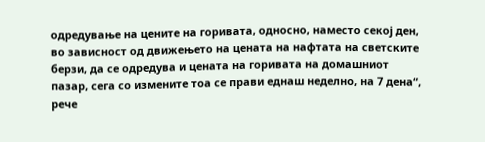одредување на цените на горивата, односно, наместо секој ден, во зависност од движењето на цената на нафтата на светските берзи, да се одредува и цената на горивата на домашниот пазар, сега со измените тоа се прави еднаш неделно, на 7 дена“, рече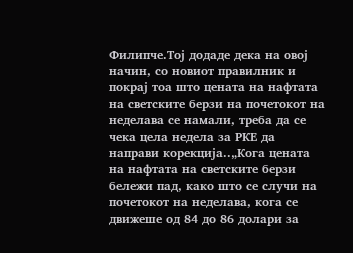Филипче.Тој додаде дека на овој начин, со новиот правилник и покрај тоа што цената на нафтата на светските берзи на почетокот на неделава се намали, треба да се чека цела недела за РКЕ да направи корекција..„Кога цената на нафтата на светските берзи бележи пад, како што се случи на почетокот на неделава, кога се движеше од 84 до 86 долари за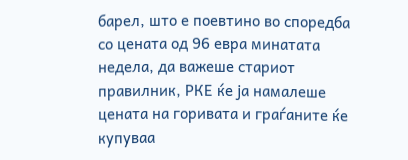барел, што е поевтино во споредба со цената од 96 евра минатата недела, да важеше стариот правилник, РКЕ ќе ја намалеше цената на горивата и граѓаните ќе купуваа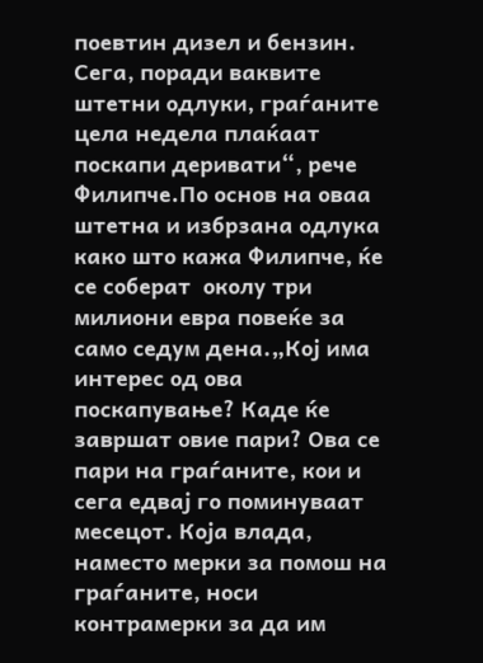поевтин дизел и бензин. Сега, поради ваквите штетни одлуки, граѓаните цела недела плаќаат поскапи деривати“, рече Филипче.По основ на оваа штетна и избрзана одлука како што кажа Филипче, ќе се соберат  околу три милиони евра повеќе за само седум дена.„Кој има интерес од ова поскапување? Каде ќе завршат овие пари? Ова се пари на граѓаните, кои и сега едвај го поминуваат месецот. Која влада, наместо мерки за помош на граѓаните, носи контрамерки за да им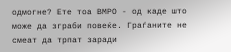одмогне? Ете тоа ВМРО - од каде што може да зграби повеќе. Граѓаните не смеат да трпат заради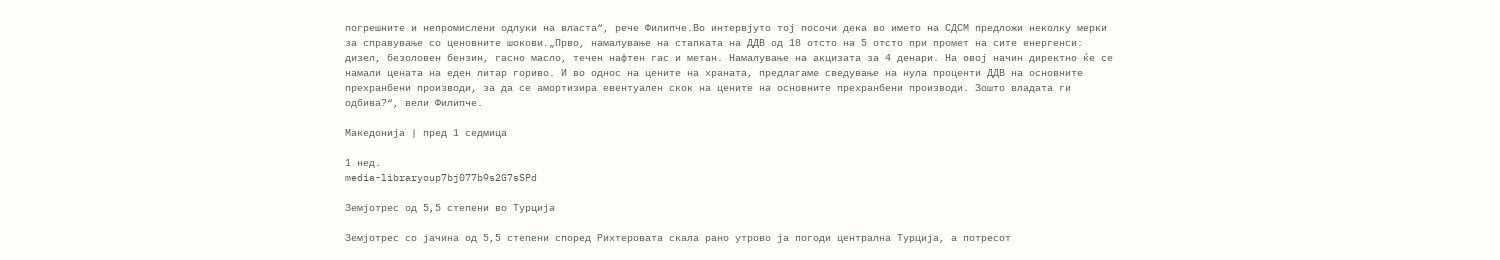погрешните и непромислени одлуки на власта“, рече Филипче.Во интервјуто тој посочи дека во името на СДСМ предложи неколку мерки за справување со ценовните шокови.„Прво, намалување на стапката на ДДВ од 18 отсто на 5 отсто при промет на сите енергенси: дизел, безоловен бензин, гасно масло, течен нафтен гас и метан. Намалување на акцизата за 4 денари. На овој начин директно ќе се намали цената на еден литар гориво. И во однос на цените на храната, предлагаме сведување на нула проценти ДДВ на основните прехранбени производи, за да се амортизира евентуален скок на цените на основните прехранбени производи. Зошто владата ги одбива?“, вели Филипче.

Македонија | пред 1 седмица

1 нед.
media-libraryoup7bj077b9s2G7sSPd

Земјотрес од 5,5 степени во Турција

Земјотрес со јачина од 5,5 степени според Рихтеровата скала рано утрово ја погоди централна Турција, а потресот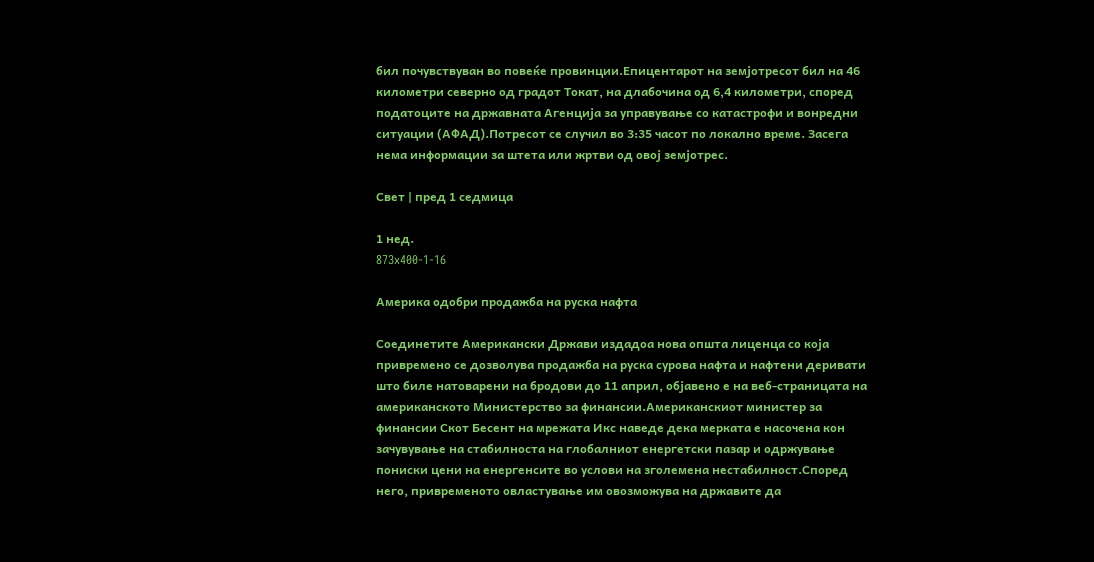бил почувствуван во повеќе провинции.Епицентарот на земјотресот бил на 46 километри северно од градот Токат, на длабочина од 6,4 километри, според податоците на државната Агенција за управување со катастрофи и вонредни ситуации (АФАД).Потресот се случил во 3:35 часот по локално време. Засега нема информации за штета или жртви од овој земјотрес.

Свет | пред 1 седмица

1 нед.
873x400-1-16

Америка одобри продажба на руска нафта

Соединетите Американски Држави издадоа нова општа лиценца со која привремено се дозволува продажба на руска сурова нафта и нафтени деривати што биле натоварени на бродови до 11 април, објавено е на веб-страницата на американското Министерство за финансии.Американскиот министер за финансии Скот Бесент на мрежата Икс наведе дека мерката е насочена кон зачувување на стабилноста на глобалниот енергетски пазар и одржување пониски цени на енергенсите во услови на зголемена нестабилност.Според него, привременото овластување им овозможува на државите да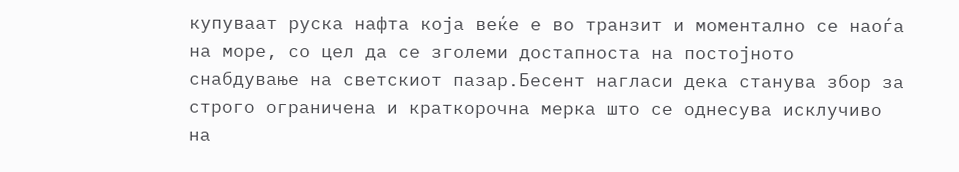купуваат руска нафта која веќе е во транзит и моментално се наоѓа на море, со цел да се зголеми достапноста на постојното снабдување на светскиот пазар.Бесент нагласи дека станува збор за строго ограничена и краткорочна мерка што се однесува исклучиво на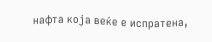нафта која веќе е испратена,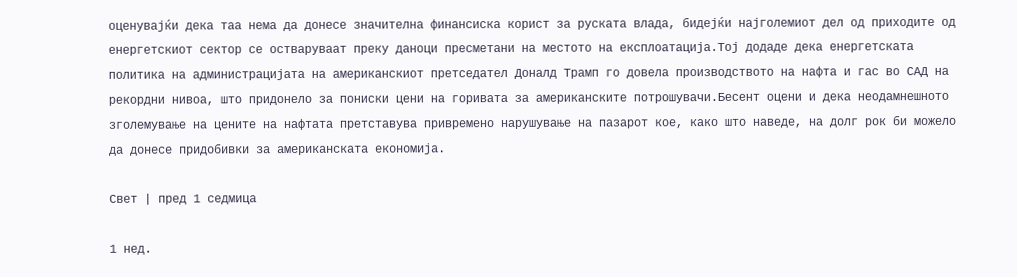оценувајќи дека таа нема да донесе значителна финансиска корист за руската влада, бидејќи најголемиот дел од приходите од енергетскиот сектор се остваруваат преку даноци пресметани на местото на експлоатација.Тој додаде дека енергетската политика на администрацијата на американскиот претседател Доналд Трамп го довела производството на нафта и гас во САД на рекордни нивоа, што придонело за пониски цени на горивата за американските потрошувачи.Бесент оцени и дека неодамнешното зголемување на цените на нафтата претставува привремено нарушување на пазарот кое, како што наведе, на долг рок би можело да донесе придобивки за американската економија.

Свет | пред 1 седмица

1 нед.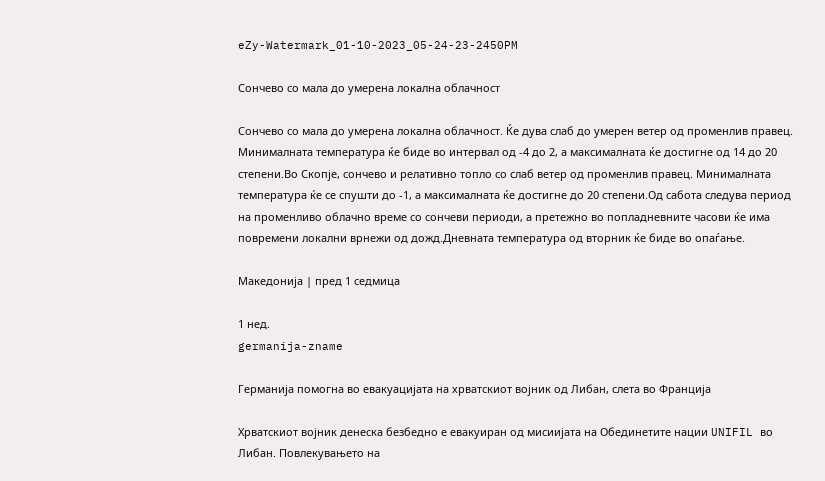eZy-Watermark_01-10-2023_05-24-23-2450PM

Сончево со мала до умерена локална облачност

Сончево со мала до умерена локална облачност. Ќе дува слаб до умерен ветер од променлив правец. Минималната температура ќе биде во интервал од -4 до 2, а максималната ќе достигне од 14 до 20 степени.Во Скопје, сончево и релативно топло со слаб ветер од променлив правец. Минималната температура ќе се спушти до -1, а максималната ќе достигне до 20 степени.Од сабота следува период на променливо облачно време со сончеви периоди, а претежно во попладневните часови ќе има повремени локални врнежи од дожд.Дневната температура од вторник ќе биде во опаѓање.

Македонија | пред 1 седмица

1 нед.
germanija-zname

Германија помогна во евакуацијата на хрватскиот војник од Либан, слета во Франција

Хрватскиот војник денеска безбедно е евакуиран од мисиијата на Обединетите нации UNIFIL во Либан. Повлекувањето на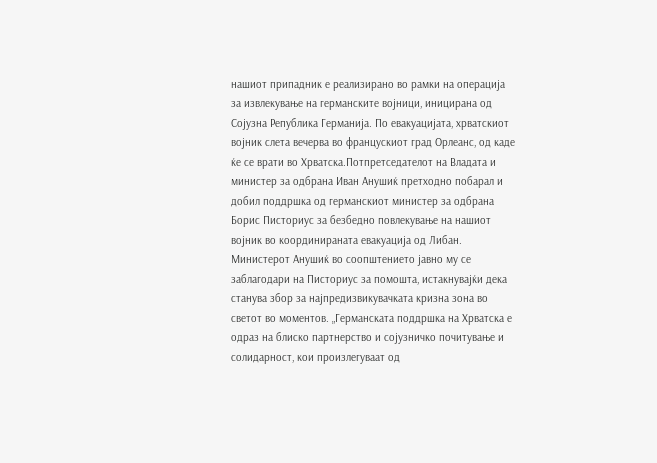нашиот припадник е реализирано во рамки на операција за извлекување на германските војници, иницирана од Сојузна Република Германија. По евакуацијата, хрватскиот војник слета вечерва во францускиот град Орлеанс, од каде ќе се врати во Хрватска.Потпретседателот на Владата и министер за одбрана Иван Анушиќ претходно побарал и добил поддршка од германскиот министер за одбрана Борис Писториус за безбедно повлекување на нашиот војник во координираната евакуација од Либан. Министерот Анушиќ во соопштението јавно му се заблагодари на Писториус за помошта, истакнувајќи дека станува збор за најпредизвикувачката кризна зона во светот во моментов. „Германската поддршка на Хрватска е одраз на блиско партнерство и сојузничко почитување и солидарност, кои произлегуваат од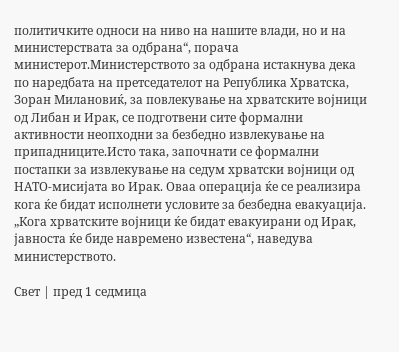политичките односи на ниво на нашите влади, но и на министерствата за одбрана“, порача министерот.Министерството за одбрана истакнува дека по наредбата на претседателот на Република Хрватска, Зоран Милановиќ, за повлекување на хрватските војници од Либан и Ирак, се подготвени сите формални активности неопходни за безбедно извлекување на припадниците.Исто така, започнати се формални постапки за извлекување на седум хрватски војници од НАТО-мисијата во Ирак. Оваа операција ќе се реализира кога ќе бидат исполнети условите за безбедна евакуација. „Кога хрватските војници ќе бидат евакуирани од Ирак, јавноста ќе биде навремено известена“, наведува министерството.

Свет | пред 1 седмица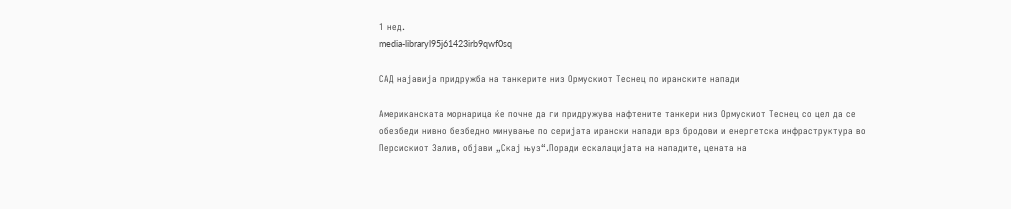1 нед.
media-libraryl95j61423irb9qwf0sq

САД најавија придружба на танкерите низ Ормускиот Теснец по иранските напади

Американската морнарица ќе почне да ги придружува нафтените танкери низ Ормускиот Теснец со цел да се обезбеди нивно безбедно минување по серијата ирански напади врз бродови и енергетска инфраструктура во Персискиот Залив, објави „Скај њуз“.Поради ескалацијата на нападите, цената на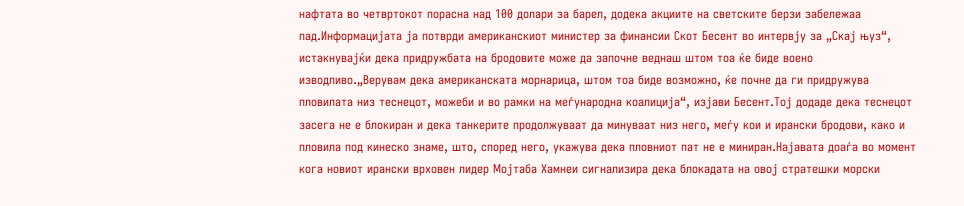нафтата во четвртокот порасна над 100 долари за барел, додека акциите на светските берзи забележаа пад.Информацијата ја потврди американскиот министер за финансии Скот Бесент во интервју за „Скај њуз“, истакнувајќи дека придружбата на бродовите може да започне веднаш штом тоа ќе биде воено изводливо.„Верувам дека американската морнарица, штом тоа биде возможно, ќе почне да ги придружува пловилата низ теснецот, можеби и во рамки на меѓународна коалиција“, изјави Бесент.Тој додаде дека теснецот засега не е блокиран и дека танкерите продолжуваат да минуваат низ него, меѓу кои и ирански бродови, како и пловила под кинеско знаме, што, според него, укажува дека пловниот пат не е миниран.Најавата доаѓа во момент кога новиот ирански врховен лидер Мојтаба Хамнеи сигнализира дека блокадата на овој стратешки морски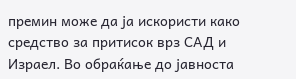премин може да ја искористи како средство за притисок врз САД и Израел. Во обраќање до јавноста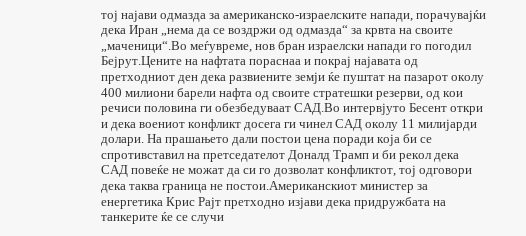тој најави одмазда за американско-израелските напади, порачувајќи дека Иран „нема да се воздржи од одмазда“ за крвта на своите „маченици“.Во меѓувреме, нов бран израелски напади го погодил Бејрут.Цените на нафтата пораснаа и покрај најавата од претходниот ден дека развиените земји ќе пуштат на пазарот околу 400 милиони барели нафта од своите стратешки резерви, од кои речиси половина ги обезбедуваат САД.Во интервјуто Бесент откри и дека воениот конфликт досега ги чинел САД околу 11 милијарди долари. На прашањето дали постои цена поради која би се спротивставил на претседателот Доналд Трамп и би рекол дека САД повеќе не можат да си го дозволат конфликтот, тој одговори дека таква граница не постои.Американскиот министер за енергетика Крис Рајт претходно изјави дека придружбата на танкерите ќе се случи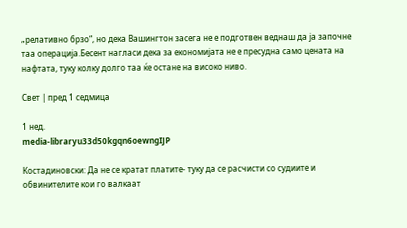„релативно брзо“, но дека Вашингтон засега не е подготвен веднаш да ја започне таа операција.Бесент нагласи дека за економијата не е пресудна само цената на нафтата, туку колку долго таа ќе остане на високо ниво.

Свет | пред 1 седмица

1 нед.
media-libraryu33d50kgqn6oewngIJP

Костадиновски: Да не се кратат платите- туку да се расчисти со судиите и обвинителите кои го валкаат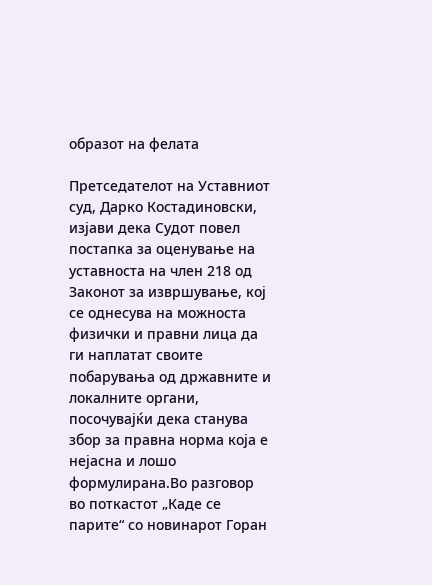образот на фелата

Претседателот на Уставниот суд, Дарко Костадиновски, изјави дека Судот повел постапка за оценување на уставноста на член 218 од Законот за извршување, кој се однесува на можноста физички и правни лица да ги наплатат своите побарувања од државните и локалните органи, посочувајќи дека станува збор за правна норма која е нејасна и лошо формулирана.Во разговор во поткастот „Каде се парите“ со новинарот Горан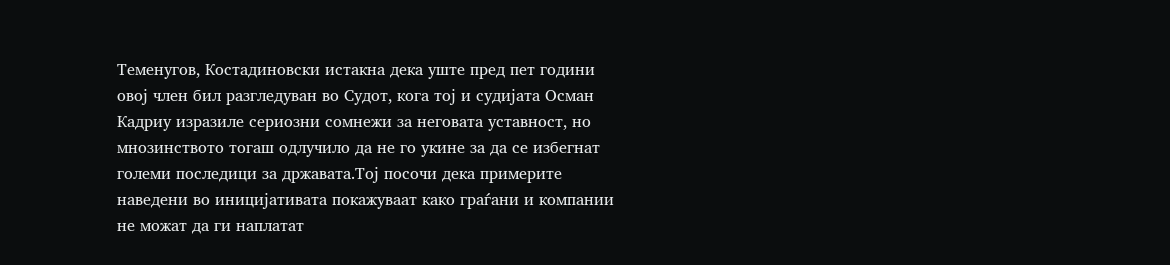Теменугов, Костадиновски истакна дека уште пред пет години овој член бил разгледуван во Судот, кога тој и судијата Осман Кадриу изразиле сериозни сомнежи за неговата уставност, но мнозинството тогаш одлучило да не го укине за да се избегнат големи последици за државата.Тој посочи дека примерите наведени во иницијативата покажуваат како граѓани и компании не можат да ги наплатат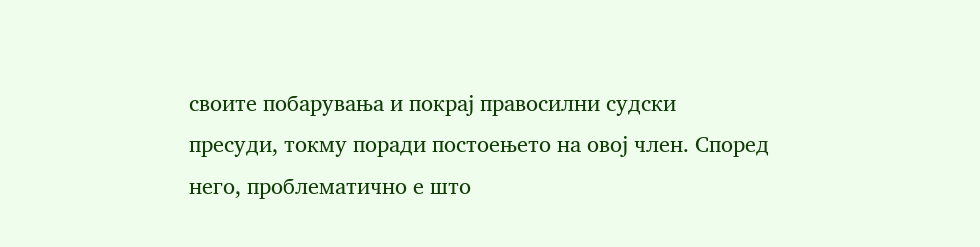своите побарувања и покрај правосилни судски пресуди, токму поради постоењето на овој член. Според него, проблематично е што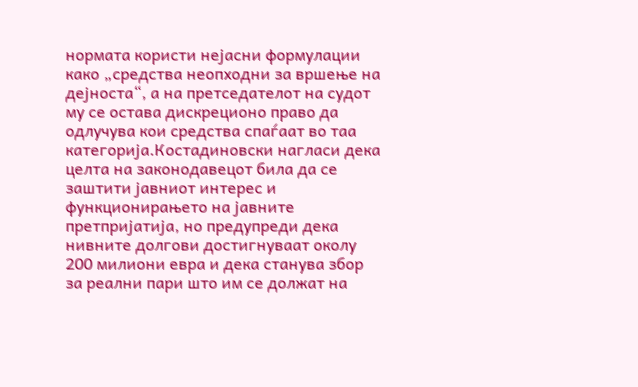нормата користи нејасни формулации како „средства неопходни за вршење на дејноста“, а на претседателот на судот му се остава дискреционо право да одлучува кои средства спаѓаат во таа категорија.Костадиновски нагласи дека целта на законодавецот била да се заштити јавниот интерес и функционирањето на јавните претпријатија, но предупреди дека нивните долгови достигнуваат околу 200 милиони евра и дека станува збор за реални пари што им се должат на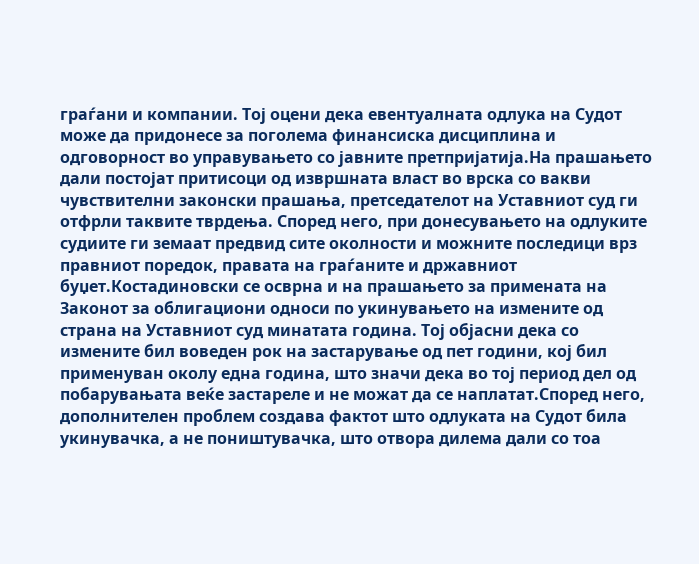граѓани и компании. Тој оцени дека евентуалната одлука на Судот може да придонесе за поголема финансиска дисциплина и одговорност во управувањето со јавните претпријатија.На прашањето дали постојат притисоци од извршната власт во врска со вакви чувствителни законски прашања, претседателот на Уставниот суд ги отфрли таквите тврдења. Според него, при донесувањето на одлуките судиите ги земаат предвид сите околности и можните последици врз правниот поредок, правата на граѓаните и државниот буџет.Костадиновски се осврна и на прашањето за примената на Законот за облигациони односи по укинувањето на измените од страна на Уставниот суд минатата година. Тој објасни дека со измените бил воведен рок на застарување од пет години, кој бил применуван околу една година, што значи дека во тој период дел од побарувањата веќе застареле и не можат да се наплатат.Според него, дополнителен проблем создава фактот што одлуката на Судот била укинувачка, а не поништувачка, што отвора дилема дали со тоа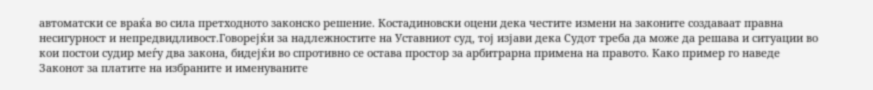автоматски се враќа во сила претходното законско решение. Костадиновски оцени дека честите измени на законите создаваат правна несигурност и непредвидливост.Говорејќи за надлежностите на Уставниот суд, тој изјави дека Судот треба да може да решава и ситуации во кои постои судир меѓу два закона, бидејќи во спротивно се остава простор за арбитрарна примена на правото. Како пример го наведе Законот за платите на избраните и именуваните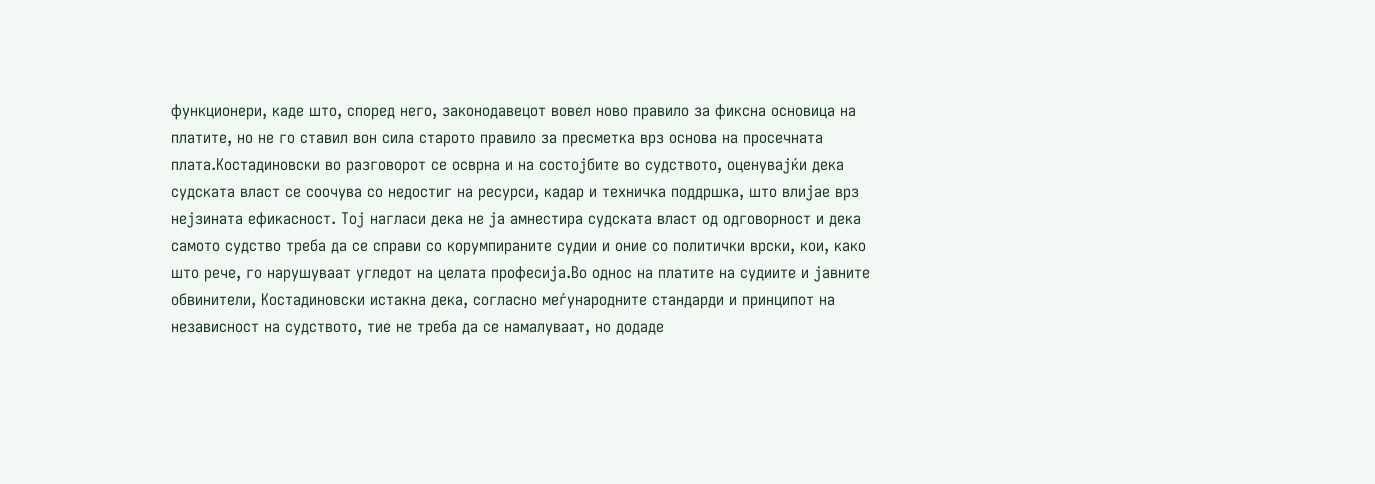функционери, каде што, според него, законодавецот вовел ново правило за фиксна основица на платите, но не го ставил вон сила старото правило за пресметка врз основа на просечната плата.Костадиновски во разговорот се осврна и на состојбите во судството, оценувајќи дека судската власт се соочува со недостиг на ресурси, кадар и техничка поддршка, што влијае врз нејзината ефикасност. Тој нагласи дека не ја амнестира судската власт од одговорност и дека самото судство треба да се справи со корумпираните судии и оние со политички врски, кои, како што рече, го нарушуваат угледот на целата професија.Во однос на платите на судиите и јавните обвинители, Костадиновски истакна дека, согласно меѓународните стандарди и принципот на независност на судството, тие не треба да се намалуваат, но додаде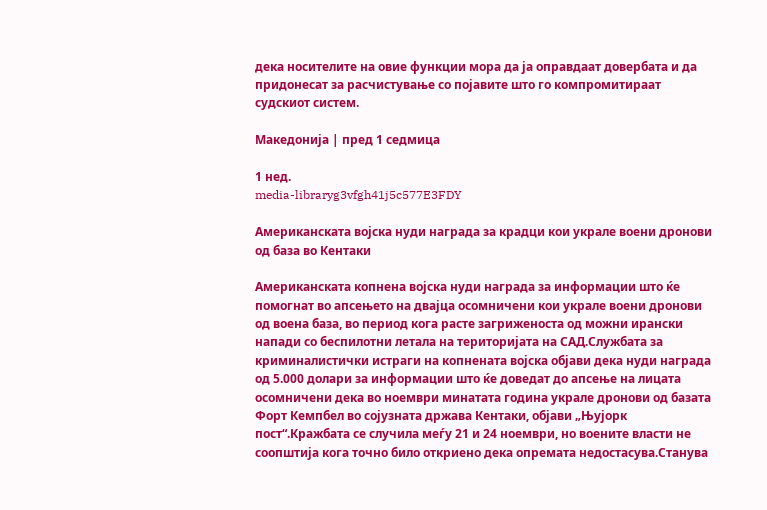дека носителите на овие функции мора да ја оправдаат довербата и да придонесат за расчистување со појавите што го компромитираат судскиот систем.

Македонија | пред 1 седмица

1 нед.
media-libraryg3vfgh41j5c577E3FDY

Американската војска нуди награда за крадци кои украле воени дронови од база во Кентаки

Американската копнена војска нуди награда за информации што ќе помогнат во апсењето на двајца осомничени кои украле воени дронови од воена база, во период кога расте загриженоста од можни ирански напади со беспилотни летала на територијата на САД.Службата за криминалистички истраги на копнената војска објави дека нуди награда од 5.000 долари за информации што ќе доведат до апсење на лицата осомничени дека во ноември минатата година украле дронови од базата Форт Кемпбел во сојузната држава Кентаки, објави „Њујорк пост“.Кражбата се случила меѓу 21 и 24 ноември, но воените власти не соопштија кога точно било откриено дека опремата недостасува.Станува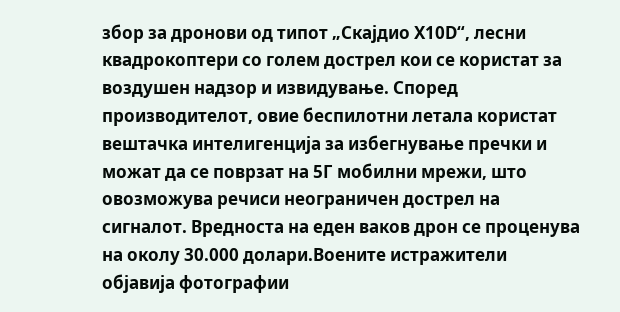збор за дронови од типот „Скајдио X10D“, лесни квадрокоптери со голем дострел кои се користат за воздушен надзор и извидување. Според производителот, овие беспилотни летала користат вештачка интелигенција за избегнување пречки и можат да се поврзат на 5Г мобилни мрежи, што овозможува речиси неограничен дострел на сигналот. Вредноста на еден ваков дрон се проценува на околу 30.000 долари.Воените истражители објавија фотографии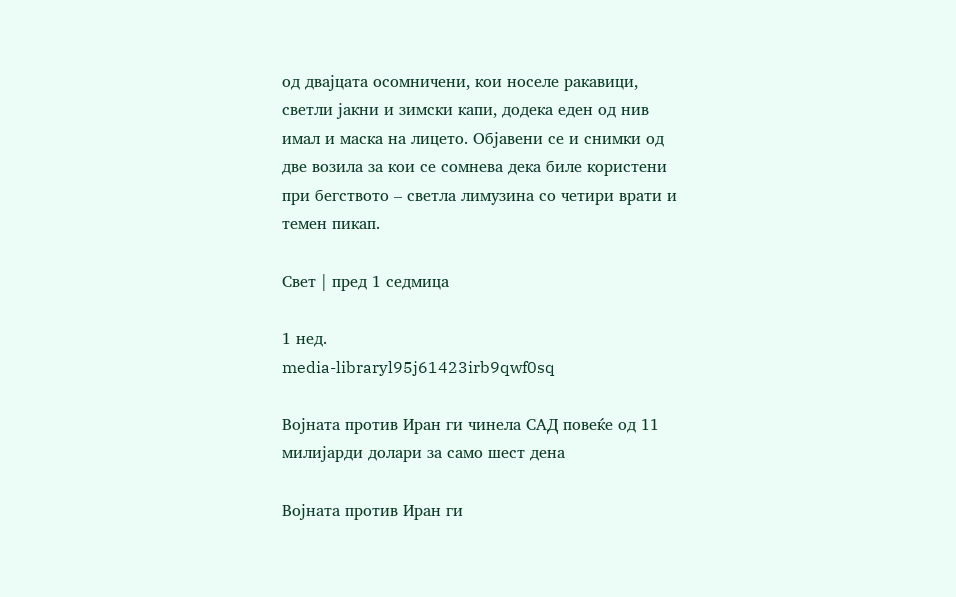од двајцата осомничени, кои носеле ракавици, светли јакни и зимски капи, додека еден од нив имал и маска на лицето. Објавени се и снимки од две возила за кои се сомнева дека биле користени при бегството – светла лимузина со четири врати и темен пикап.

Свет | пред 1 седмица

1 нед.
media-libraryl95j61423irb9qwf0sq

Војната против Иран ги чинела САД повеќе од 11 милијарди долари за само шест дена

Војната против Иран ги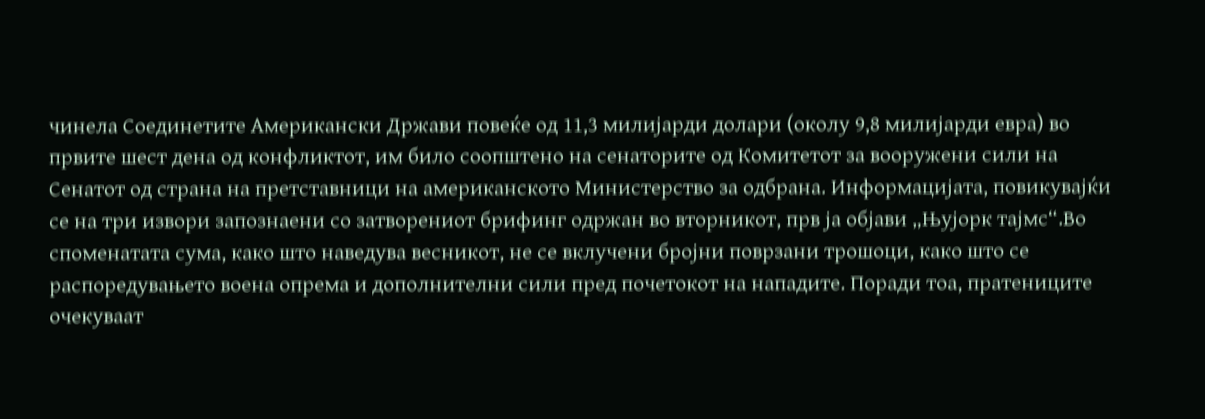чинела Соединетите Американски Држави повеќе од 11,3 милијарди долари (околу 9,8 милијарди евра) во првите шест дена од конфликтот, им било соопштено на сенаторите од Комитетот за вооружени сили на Сенатот од страна на претставници на американското Министерство за одбрана. Информацијата, повикувајќи се на три извори запознаени со затворениот брифинг одржан во вторникот, прв ја објави „Њујорк тајмс“.Во споменатата сума, како што наведува весникот, не се вклучени бројни поврзани трошоци, како што се распоредувањето воена опрема и дополнителни сили пред почетокот на нападите. Поради тоа, пратениците очекуваат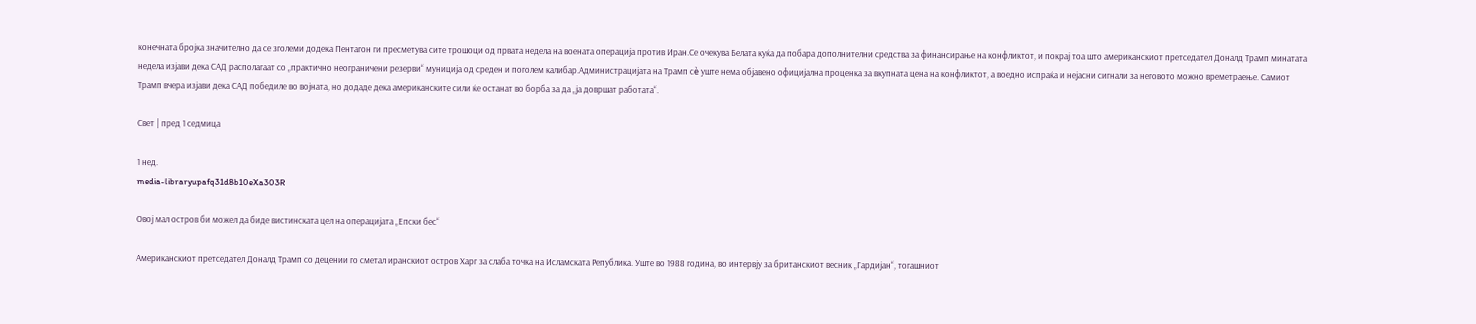конечната бројка значително да се зголеми додека Пентагон ги пресметува сите трошоци од првата недела на воената операција против Иран.Се очекува Белата куќа да побара дополнителни средства за финансирање на конфликтот, и покрај тоа што американскиот претседател Доналд Трамп минатата недела изјави дека САД располагаат со „практично неограничени резерви“ муниција од среден и поголем калибар.Администрацијата на Трамп сè уште нема објавено официјална проценка за вкупната цена на конфликтот, а воедно испраќа и нејасни сигнали за неговото можно времетраење. Самиот Трамп вчера изјави дека САД победиле во војната, но додаде дека американските сили ќе останат во борба за да „ја довршат работата“.

Свет | пред 1 седмица

1 нед.
media-libraryupafq31d8b10eXa303R

Овој мал остров би можел да биде вистинската цел на операцијата „Епски бес“

Американскиот претседател Доналд Трамп со децении го сметал иранскиот остров Харг за слаба точка на Исламската Република. Уште во 1988 година, во интервју за британскиот весник „Гардијан“, тогашниот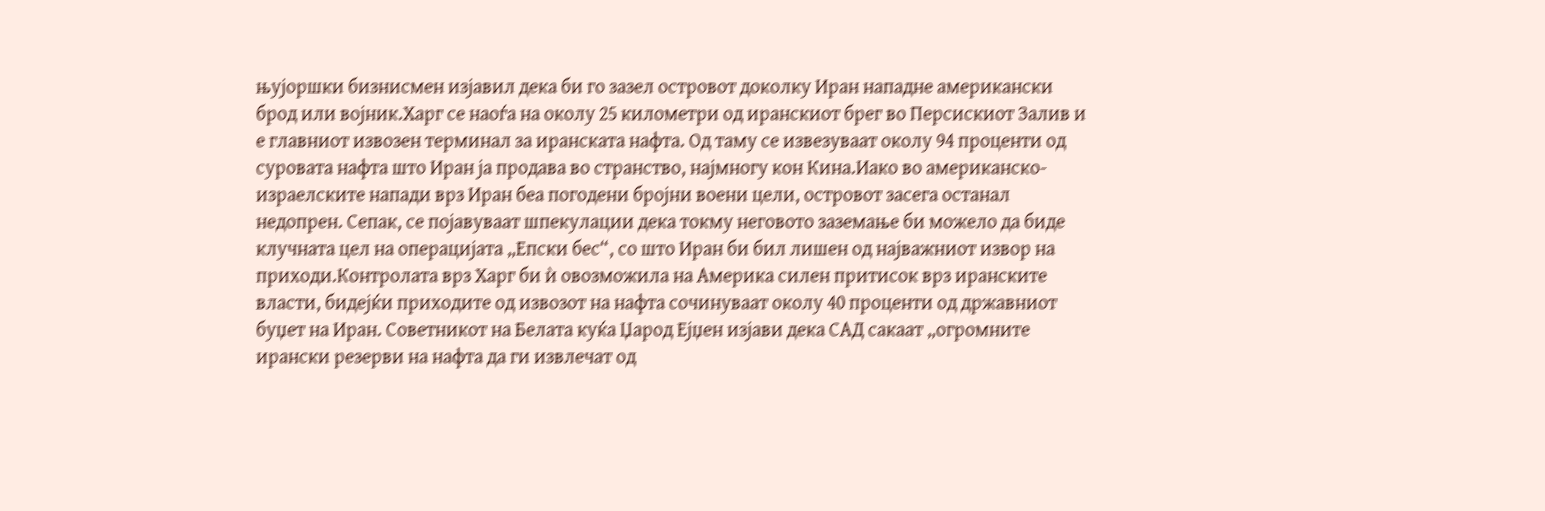њујоршки бизнисмен изјавил дека би го зазел островот доколку Иран нападне американски брод или војник.Харг се наоѓа на околу 25 километри од иранскиот брег во Персискиот Залив и е главниот извозен терминал за иранската нафта. Од таму се извезуваат околу 94 проценти од суровата нафта што Иран ја продава во странство, најмногу кон Кина.Иако во американско-израелските напади врз Иран беа погодени бројни воени цели, островот засега останал недопрен. Сепак, се појавуваат шпекулации дека токму неговото заземање би можело да биде клучната цел на операцијата „Епски бес“, со што Иран би бил лишен од најважниот извор на приходи.Контролата врз Харг би ѝ овозможила на Америка силен притисок врз иранските власти, бидејќи приходите од извозот на нафта сочинуваат околу 40 проценти од државниот буџет на Иран. Советникот на Белата куќа Џарод Ејџен изјави дека САД сакаат „огромните ирански резерви на нафта да ги извлечат од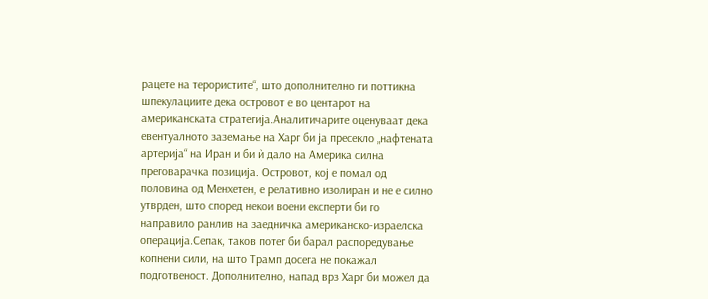рацете на терористите“, што дополнително ги поттикна шпекулациите дека островот е во центарот на американската стратегија.Аналитичарите оценуваат дека евентуалното заземање на Харг би ја пресекло „нафтената артерија“ на Иран и би ѝ дало на Америка силна преговарачка позиција. Островот, кој е помал од половина од Менхетен, е релативно изолиран и не е силно утврден, што според некои воени експерти би го направило ранлив на заедничка американско-израелска операција.Сепак, таков потег би барал распоредување копнени сили, на што Трамп досега не покажал подготвеност. Дополнително, напад врз Харг би можел да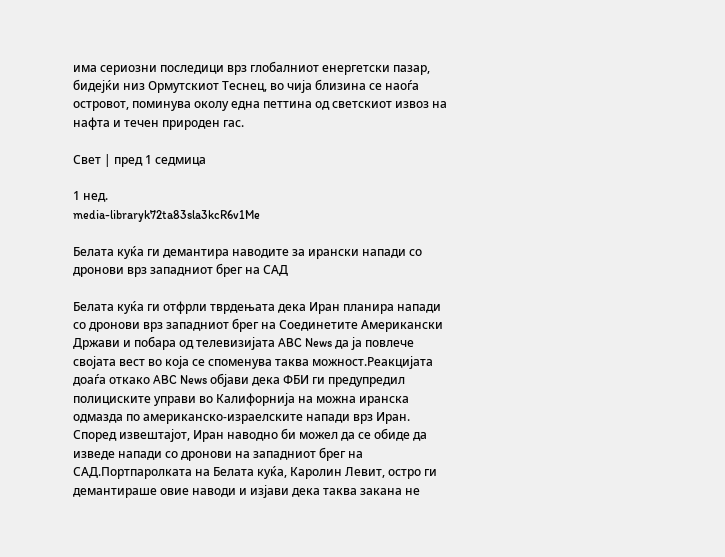има сериозни последици врз глобалниот енергетски пазар, бидејќи низ Ормутскиот Теснец, во чија близина се наоѓа островот, поминува околу една петтина од светскиот извоз на нафта и течен природен гас.

Свет | пред 1 седмица

1 нед.
media-libraryk72ta83sla3kcR6v1Me

Белата куќа ги демантира наводите за ирански напади со дронови врз западниот брег на САД

Белата куќа ги отфрли тврдењата дека Иран планира напади со дронови врз западниот брег на Соединетите Американски Држави и побара од телевизијата ABC News да ја повлече својата вест во која се споменува таква можност.Реакцијата доаѓа откако ABC News објави дека ФБИ ги предупредил полициските управи во Калифорнија на можна иранска одмазда по американско-израелските напади врз Иран. Според извештајот, Иран наводно би можел да се обиде да изведе напади со дронови на западниот брег на САД.Портпаролката на Белата куќа, Каролин Левит, остро ги демантираше овие наводи и изјави дека таква закана не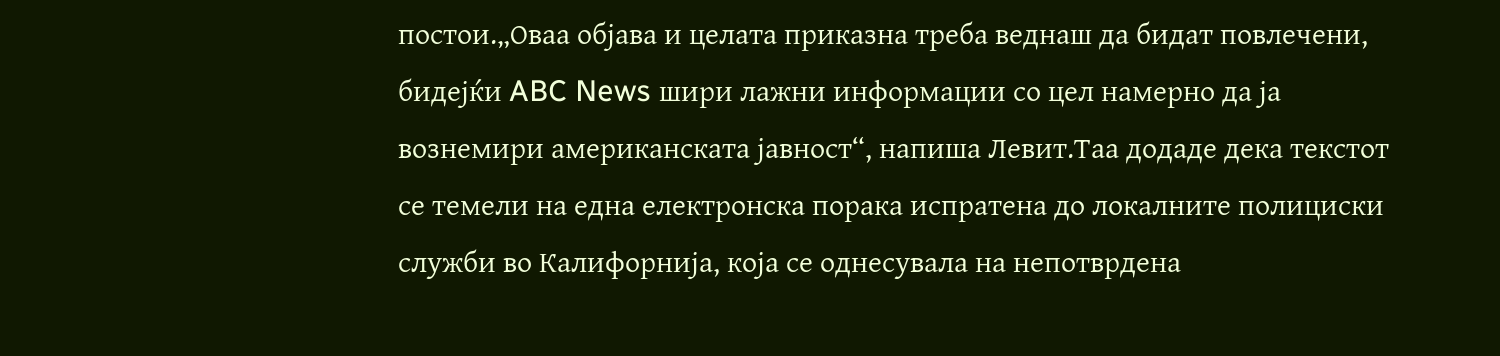постои.„Оваа објава и целата приказна треба веднаш да бидат повлечени, бидејќи ABC News шири лажни информации со цел намерно да ја вознемири американската јавност“, напиша Левит.Таа додаде дека текстот се темели на една електронска порака испратена до локалните полициски служби во Калифорнија, која се однесувала на непотврдена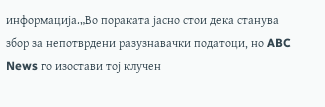информација.„Во пораката јасно стои дека станува збор за непотврдени разузнавачки податоци, но ABC News го изостави тој клучен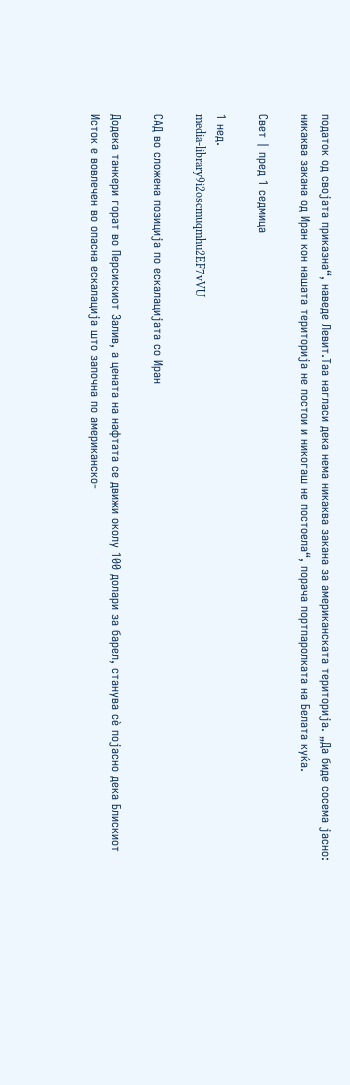податок од својата приказна“, наведе Левит.Таа нагласи дека нема никаква закана за американската територија. „Да биде сосема јасно: никаква закана од Иран кон нашата територија не постои и никогаш не постоела“, порача портпаролката на Белата куќа.

Свет | пред 1 седмица

1 нед.
media-library9i2oscmuqmhu2EF7vVU

САД во сложена позиција по ескалацијата со Иран

Додека танкери горат во Персискиот Залив, а цената на нафтата се движи околу 100 долари за барел, станува сè појасно дека Блискиот Исток е вовлечен во опасна ескалација што започна по американско-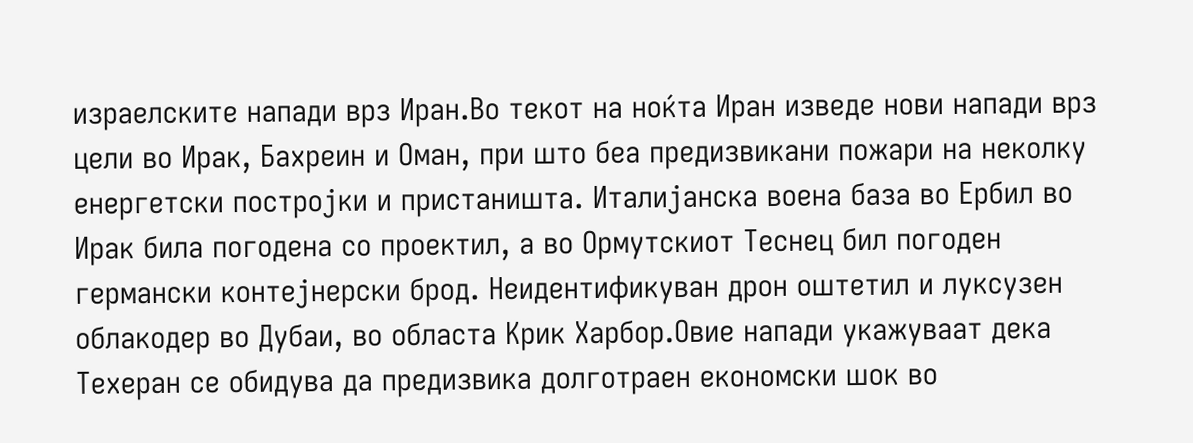израелските напади врз Иран.Во текот на ноќта Иран изведе нови напади врз цели во Ирак, Бахреин и Оман, при што беа предизвикани пожари на неколку енергетски постројки и пристаништа. Италијанска воена база во Ербил во Ирак била погодена со проектил, а во Ормутскиот Теснец бил погоден германски контејнерски брод. Неидентификуван дрон оштетил и луксузен облакодер во Дубаи, во областа Крик Харбор.Овие напади укажуваат дека Техеран се обидува да предизвика долготраен економски шок во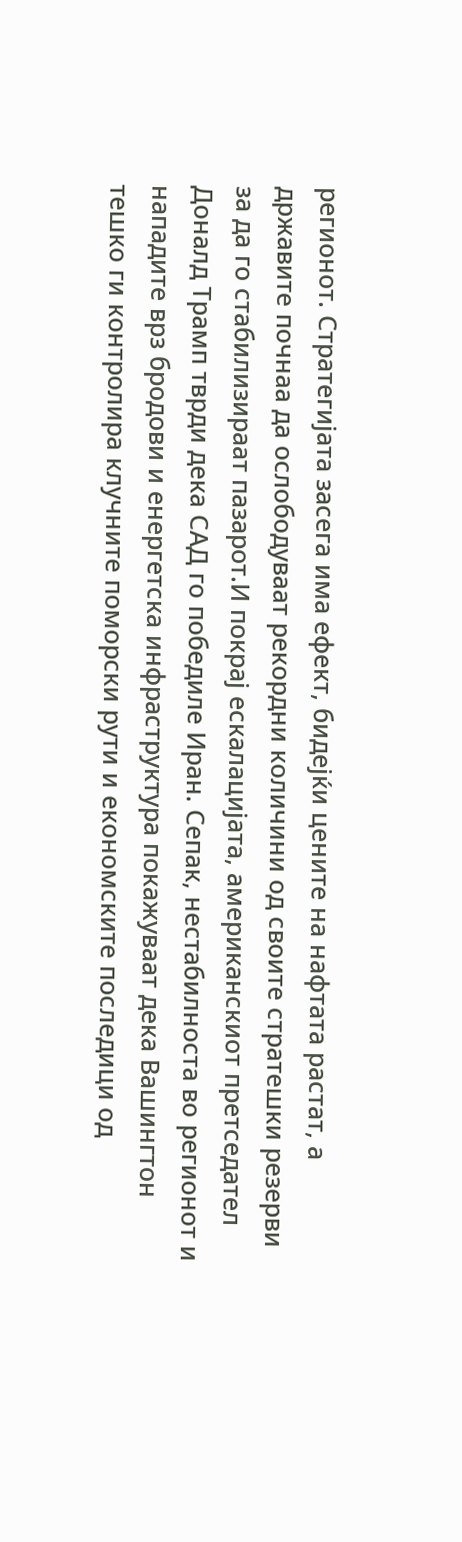регионот. Стратегијата засега има ефект, бидејќи цените на нафтата растат, а државите почнаа да ослободуваат рекордни количини од своите стратешки резерви за да го стабилизираат пазарот.И покрај ескалацијата, американскиот претседател Доналд Трамп тврди дека САД го победиле Иран. Сепак, нестабилноста во регионот и нападите врз бродови и енергетска инфраструктура покажуваат дека Вашингтон тешко ги контролира клучните поморски рути и економските последици од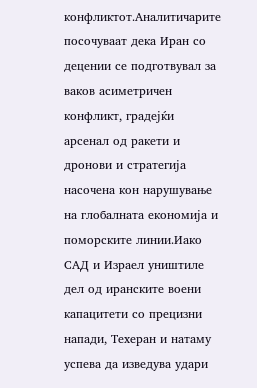конфликтот.Аналитичарите посочуваат дека Иран со децении се подготвувал за ваков асиметричен конфликт, градејќи арсенал од ракети и дронови и стратегија насочена кон нарушување на глобалната економија и поморските линии.Иако САД и Израел уништиле дел од иранските воени капацитети со прецизни напади, Техеран и натаму успева да изведува удари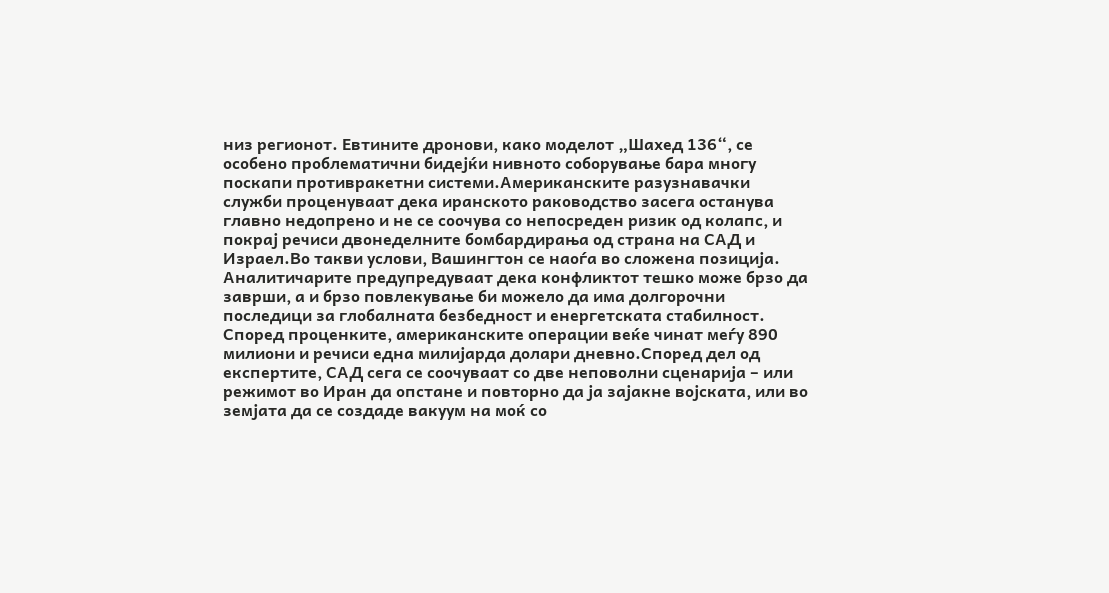низ регионот. Евтините дронови, како моделот „Шахед 136“, се особено проблематични бидејќи нивното соборување бара многу поскапи противракетни системи.Американските разузнавачки служби проценуваат дека иранското раководство засега останува главно недопрено и не се соочува со непосреден ризик од колапс, и покрај речиси двонеделните бомбардирања од страна на САД и Израел.Во такви услови, Вашингтон се наоѓа во сложена позиција. Аналитичарите предупредуваат дека конфликтот тешко може брзо да заврши, а и брзо повлекување би можело да има долгорочни последици за глобалната безбедност и енергетската стабилност. Според проценките, американските операции веќе чинат меѓу 890 милиони и речиси една милијарда долари дневно.Според дел од експертите, САД сега се соочуваат со две неповолни сценарија – или режимот во Иран да опстане и повторно да ја зајакне војската, или во земјата да се создаде вакуум на моќ со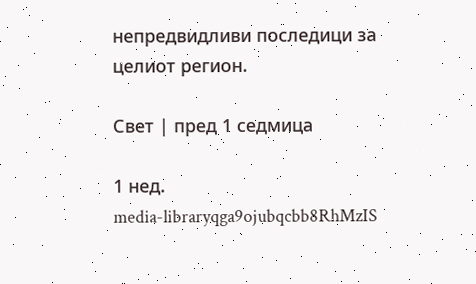непредвидливи последици за целиот регион.

Свет | пред 1 седмица

1 нед.
media-libraryqga9ojubqcbb8RhMzIS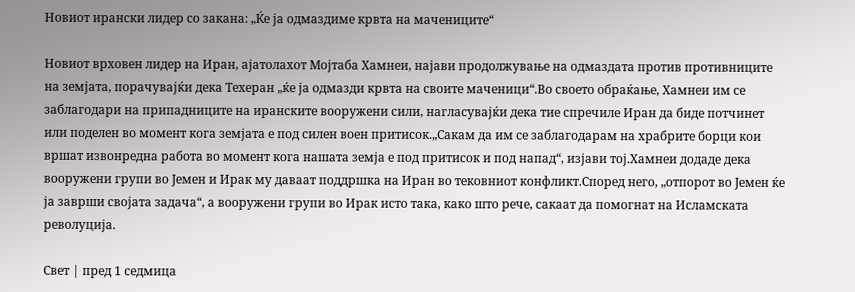Новиот ирански лидер со закана: „Ќе ја одмаздиме крвта на мачениците“

Новиот врховен лидер на Иран, ајатолахот Мојтаба Хамнеи, најави продолжување на одмаздата против противниците на земјата, порачувајќи дека Техеран „ќе ја одмазди крвта на своите маченици“.Во своето обраќање, Хамнеи им се заблагодари на припадниците на иранските вооружени сили, нагласувајќи дека тие спречиле Иран да биде потчинет или поделен во момент кога земјата е под силен воен притисок.„Сакам да им се заблагодарам на храбрите борци кои вршат извонредна работа во момент кога нашата земја е под притисок и под напад“, изјави тој.Хамнеи додаде дека вооружени групи во Јемен и Ирак му даваат поддршка на Иран во тековниот конфликт.Според него, „отпорот во Јемен ќе ја заврши својата задача“, а вооружени групи во Ирак исто така, како што рече, сакаат да помогнат на Исламската револуција.

Свет | пред 1 седмица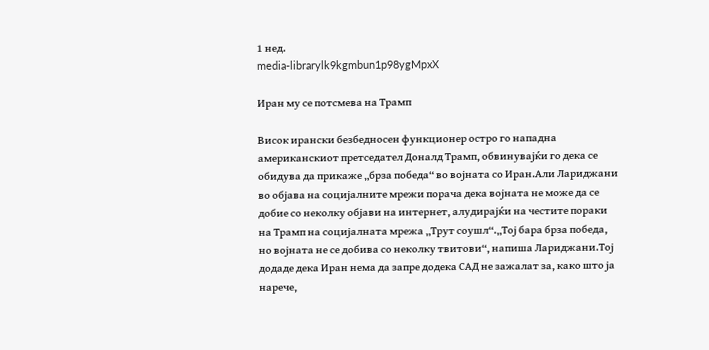1 нед.
media-librarylk9kgmbun1p98ygMpxX

Иран му се потсмева на Трамп

Висок ирански безбедносен функционер остро го нападна американскиот претседател Доналд Трамп, обвинувајќи го дека се обидува да прикаже „брза победа“ во војната со Иран.Али Лариджани во објава на социјалните мрежи порача дека војната не може да се добие со неколку објави на интернет, алудирајќи на честите пораки на Трамп на социјалната мрежа „Трут соушл“.„Тој бара брза победа, но војната не се добива со неколку твитови“, напиша Лариджани.Тој додаде дека Иран нема да запре додека САД не зажалат за, како што ја нарече,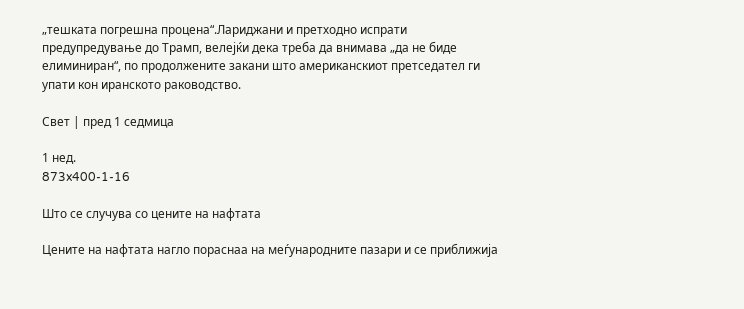„тешката погрешна процена“.Лариджани и претходно испрати предупредување до Трамп, велејќи дека треба да внимава „да не биде елиминиран“, по продолжените закани што американскиот претседател ги упати кон иранското раководство.

Свет | пред 1 седмица

1 нед.
873x400-1-16

Што се случува со цените на нафтата

Цените на нафтата нагло пораснаа на меѓународните пазари и се приближија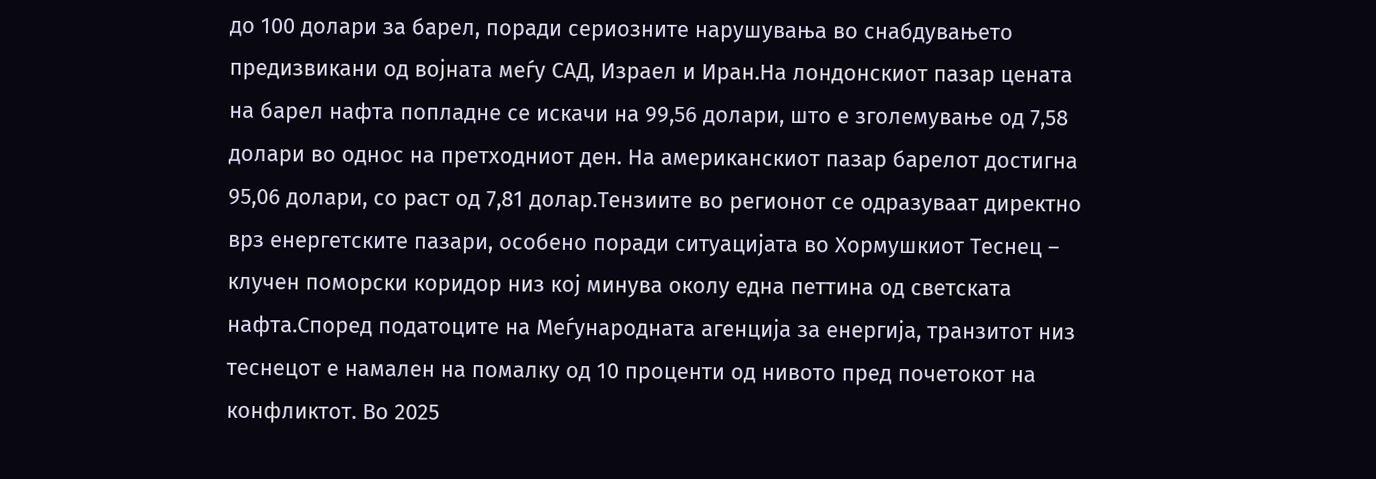до 100 долари за барел, поради сериозните нарушувања во снабдувањето предизвикани од војната меѓу САД, Израел и Иран.На лондонскиот пазар цената на барел нафта попладне се искачи на 99,56 долари, што е зголемување од 7,58 долари во однос на претходниот ден. На американскиот пазар барелот достигна 95,06 долари, со раст од 7,81 долар.Тензиите во регионот се одразуваат директно врз енергетските пазари, особено поради ситуацијата во Хормушкиот Теснец – клучен поморски коридор низ кој минува околу една петтина од светската нафта.Според податоците на Меѓународната агенција за енергија, транзитот низ теснецот е намален на помалку од 10 проценти од нивото пред почетокот на конфликтот. Во 2025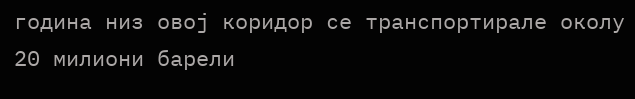година низ овој коридор се транспортирале околу 20 милиони барели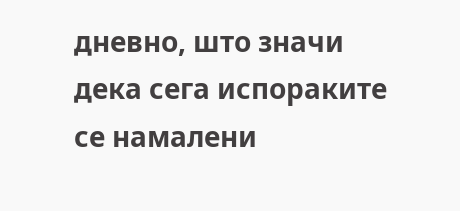дневно, што значи дека сега испораките се намалени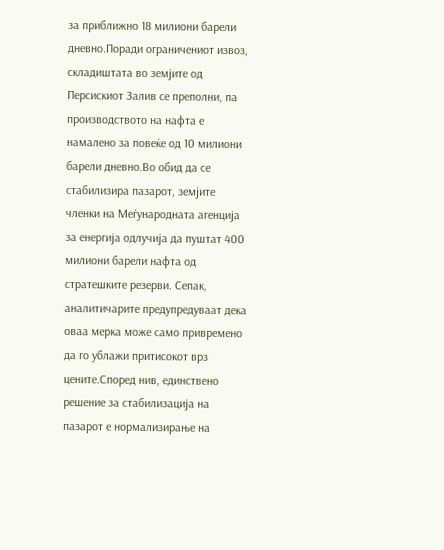за приближно 18 милиони барели дневно.Поради ограничениот извоз, складиштата во земјите од Персискиот Залив се преполни, па производството на нафта е намалено за повеќе од 10 милиони барели дневно.Во обид да се стабилизира пазарот, земјите членки на Меѓународната агенција за енергија одлучија да пуштат 400 милиони барели нафта од стратешките резерви. Сепак, аналитичарите предупредуваат дека оваа мерка може само привремено да го ублажи притисокот врз цените.Според нив, единствено решение за стабилизација на пазарот е нормализирање на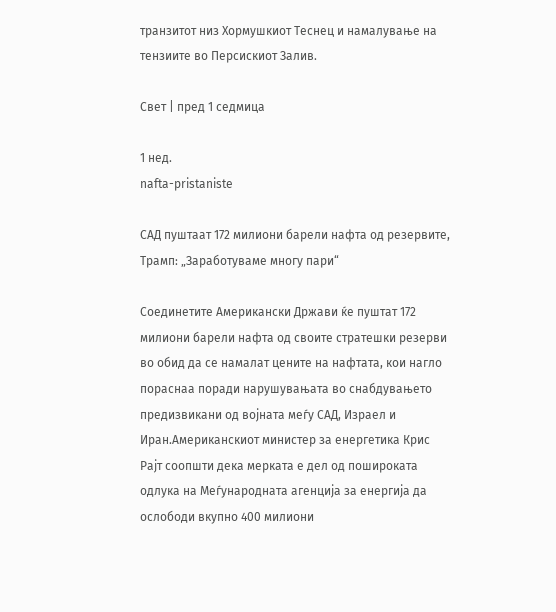транзитот низ Хормушкиот Теснец и намалување на тензиите во Персискиот Залив.

Свет | пред 1 седмица

1 нед.
nafta-pristaniste

САД пуштаат 172 милиони барели нафта од резервите, Трамп: „Заработуваме многу пари“

Соединетите Американски Држави ќе пуштат 172 милиони барели нафта од своите стратешки резерви во обид да се намалат цените на нафтата, кои нагло пораснаа поради нарушувањата во снабдувањето предизвикани од војната меѓу САД, Израел и Иран.Американскиот министер за енергетика Крис Рајт соопшти дека мерката е дел од пошироката одлука на Меѓународната агенција за енергија да ослободи вкупно 400 милиони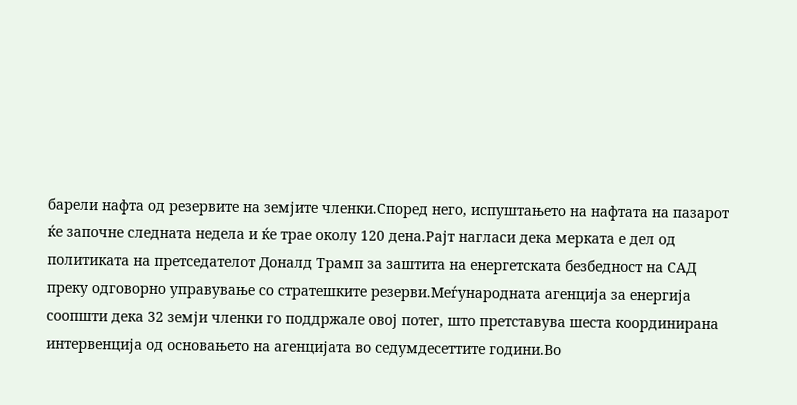барели нафта од резервите на земјите членки.Според него, испуштањето на нафтата на пазарот ќе започне следната недела и ќе трае околу 120 дена.Рајт нагласи дека мерката е дел од политиката на претседателот Доналд Трамп за заштита на енергетската безбедност на САД преку одговорно управување со стратешките резерви.Меѓународната агенција за енергија соопшти дека 32 земји членки го поддржале овој потег, што претставува шеста координирана интервенција од основањето на агенцијата во седумдесеттите години.Во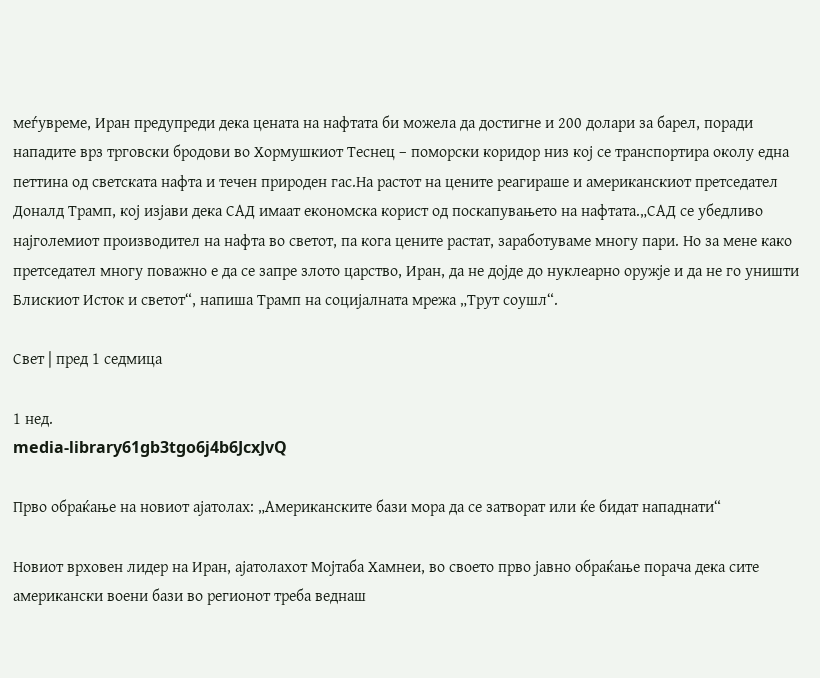меѓувреме, Иран предупреди дека цената на нафтата би можела да достигне и 200 долари за барел, поради нападите врз трговски бродови во Хормушкиот Теснец – поморски коридор низ кој се транспортира околу една петтина од светската нафта и течен природен гас.На растот на цените реагираше и американскиот претседател Доналд Трамп, кој изјави дека САД имаат економска корист од поскапувањето на нафтата.„САД се убедливо најголемиот производител на нафта во светот, па кога цените растат, заработуваме многу пари. Но за мене како претседател многу поважно е да се запре злото царство, Иран, да не дојде до нуклеарно оружје и да не го уништи Блискиот Исток и светот“, напиша Трамп на социјалната мрежа „Трут соушл“.

Свет | пред 1 седмица

1 нед.
media-library61gb3tgo6j4b6JcxJvQ

Прво обраќање на новиот ајатолах: „Американските бази мора да се затворат или ќе бидат нападнати“

Новиот врховен лидер на Иран, ајатолахот Мојтаба Хамнеи, во своето прво јавно обраќање порача дека сите американски воени бази во регионот треба веднаш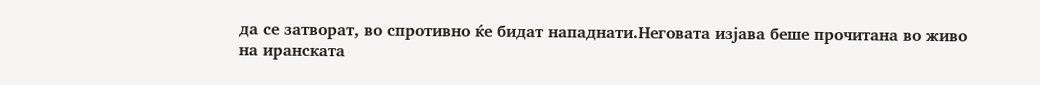да се затворат, во спротивно ќе бидат нападнати.Неговата изјава беше прочитана во живо на иранската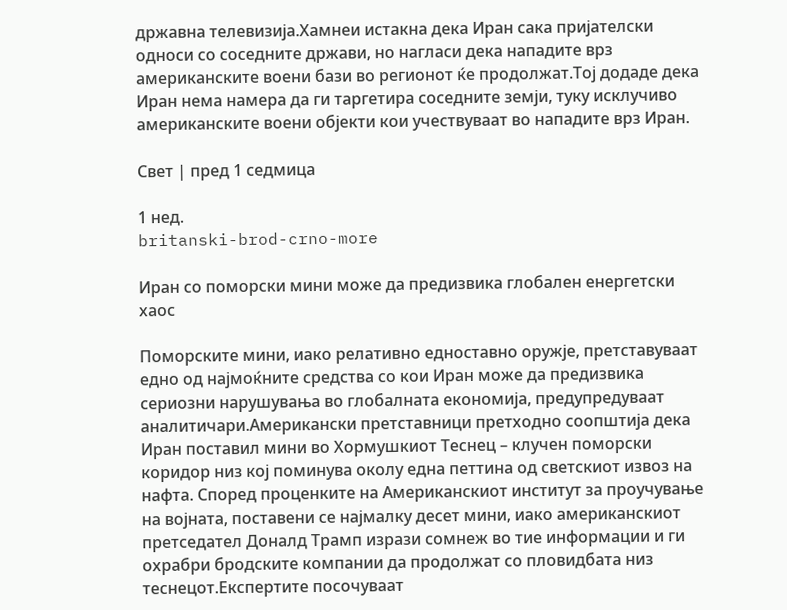државна телевизија.Хамнеи истакна дека Иран сака пријателски односи со соседните држави, но нагласи дека нападите врз американските воени бази во регионот ќе продолжат.Тој додаде дека Иран нема намера да ги таргетира соседните земји, туку исклучиво американските воени објекти кои учествуваат во нападите врз Иран.

Свет | пред 1 седмица

1 нед.
britanski-brod-crno-more

Иран со поморски мини може да предизвика глобален енергетски хаос

Поморските мини, иако релативно едноставно оружје, претставуваат едно од најмоќните средства со кои Иран може да предизвика сериозни нарушувања во глобалната економија, предупредуваат аналитичари.Американски претставници претходно соопштија дека Иран поставил мини во Хормушкиот Теснец – клучен поморски коридор низ кој поминува околу една петтина од светскиот извоз на нафта. Според проценките на Американскиот институт за проучување на војната, поставени се најмалку десет мини, иако американскиот претседател Доналд Трамп изрази сомнеж во тие информации и ги охрабри бродските компании да продолжат со пловидбата низ теснецот.Експертите посочуваат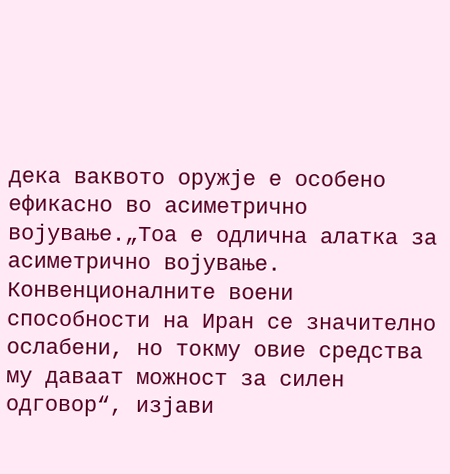дека ваквото оружје е особено ефикасно во асиметрично војување.„Тоа е одлична алатка за асиметрично војување. Конвенционалните воени способности на Иран се значително ослабени, но токму овие средства му даваат можност за силен одговор“, изјави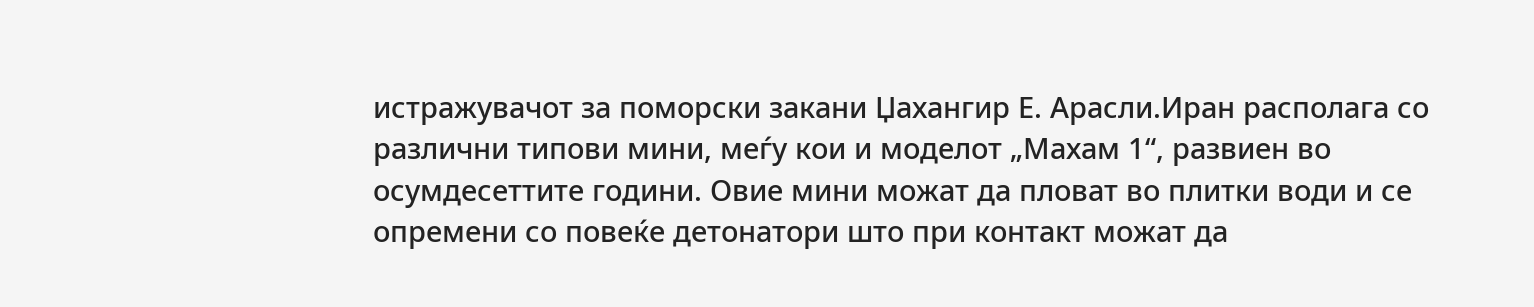истражувачот за поморски закани Џахангир Е. Арасли.Иран располага со различни типови мини, меѓу кои и моделот „Махам 1“, развиен во осумдесеттите години. Овие мини можат да пловат во плитки води и се опремени со повеќе детонатори што при контакт можат да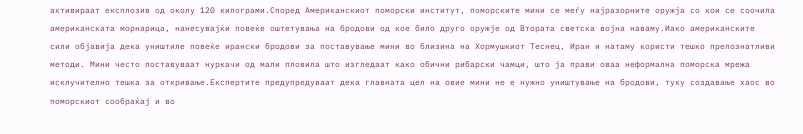активираат експлозив од околу 120 килограми.Според Американскиот поморски институт, поморските мини се меѓу најразорните оружја со кои се соочила американската морнарица, нанесувајќи повеќе оштетувања на бродови од кое било друго оружје од Втората светска војна наваму.Иако американските сили објавија дека уништиле повеќе ирански бродови за поставување мини во близина на Хормушкиот Теснец, Иран и натаму користи тешко препознатливи методи. Мини често поставуваат нуркачи од мали пловила што изгледаат како обични рибарски чамци, што ја прави оваа неформална поморска мрежа исклучително тешка за откривање.Експертите предупредуваат дека главната цел на овие мини не е нужно уништување на бродови, туку создавање хаос во поморскиот сообраќај и во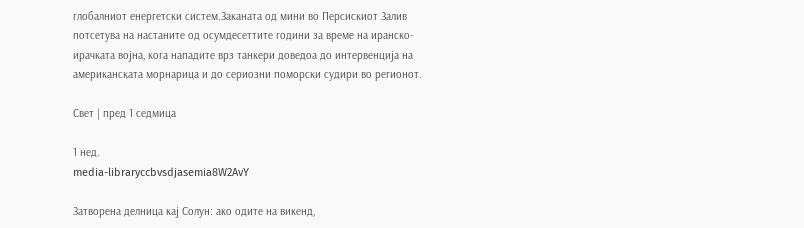глобалниот енергетски систем.Заканата од мини во Персискиот Залив потсетува на настаните од осумдесеттите години за време на иранско-ирачката војна, кога нападите врз танкери доведоа до интервенција на американската морнарица и до сериозни поморски судири во регионот.

Свет | пред 1 седмица

1 нед.
media-libraryccbvsdjasemia8W2AvY

Затворена делница кај Солун: ако одите на викенд,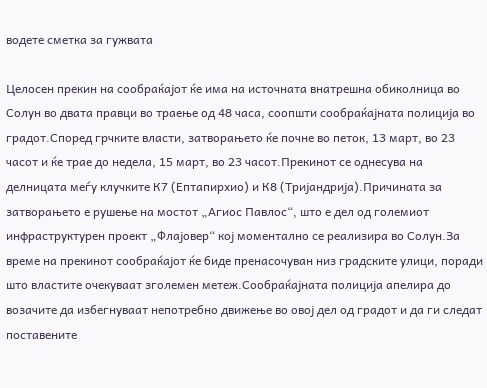водете сметка за гужвата

Целосен прекин на сообраќајот ќе има на источната внатрешна обиколница во Солун во двата правци во траење од 48 часа, соопшти сообраќајната полиција во градот.Според грчките власти, затворањето ќе почне во петок, 13 март, во 23 часот и ќе трае до недела, 15 март, во 23 часот.Прекинот се однесува на делницата меѓу клучките К7 (Ептапирхио) и К8 (Тријандрија).Причината за затворањето е рушење на мостот „Агиос Павлос“, што е дел од големиот инфраструктурен проект „Флајовер“ кој моментално се реализира во Солун.За време на прекинот сообраќајот ќе биде пренасочуван низ градските улици, поради што властите очекуваат зголемен метеж.Сообраќајната полиција апелира до возачите да избегнуваат непотребно движење во овој дел од градот и да ги следат поставените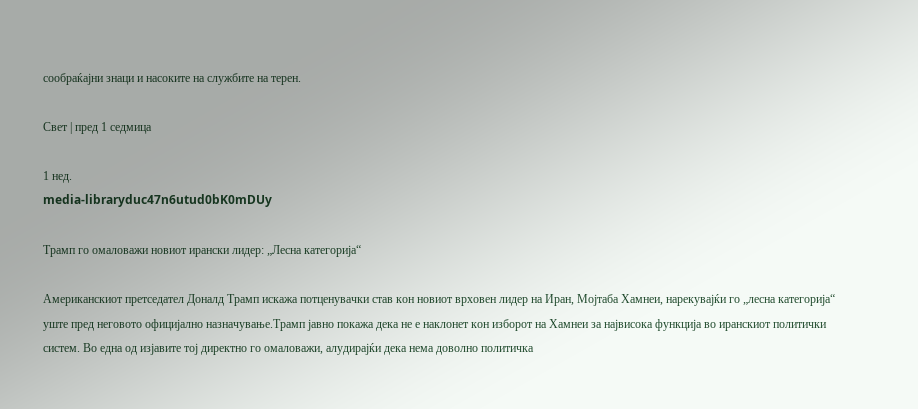сообраќајни знаци и насоките на службите на терен.

Свет | пред 1 седмица

1 нед.
media-libraryduc47n6utud0bK0mDUy

Трамп го омаловажи новиот ирански лидер: „Лесна категорија“

Американскиот претседател Доналд Трамп искажа потценувачки став кон новиот врховен лидер на Иран, Мојтаба Хамнеи, нарекувајќи го „лесна категорија“ уште пред неговото официјално назначување.Трамп јавно покажа дека не е наклонет кон изборот на Хамнеи за највисока функција во иранскиот политички систем. Во една од изјавите тој директно го омаловажи, алудирајќи дека нема доволно политичка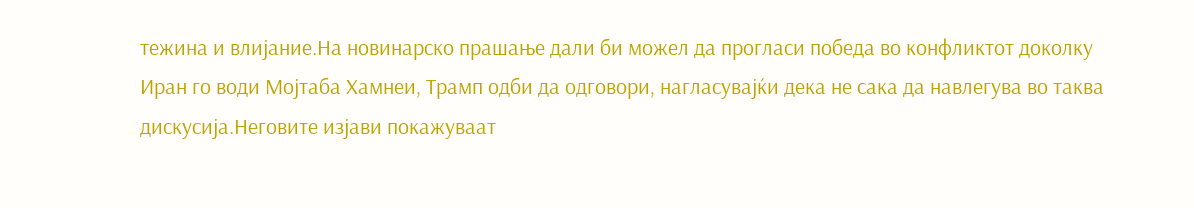тежина и влијание.На новинарско прашање дали би можел да прогласи победа во конфликтот доколку Иран го води Мојтаба Хамнеи, Трамп одби да одговори, нагласувајќи дека не сака да навлегува во таква дискусија.Неговите изјави покажуваат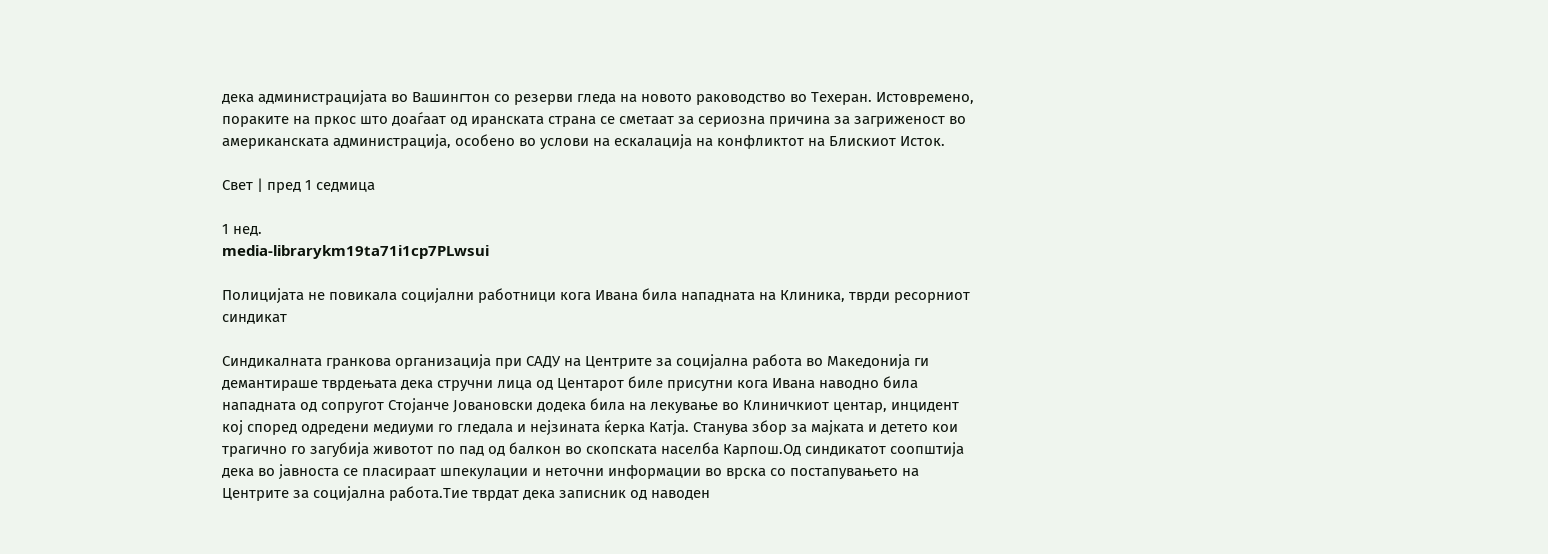дека администрацијата во Вашингтон со резерви гледа на новото раководство во Техеран. Истовремено, пораките на пркос што доаѓаат од иранската страна се сметаат за сериозна причина за загриженост во американската администрација, особено во услови на ескалација на конфликтот на Блискиот Исток.

Свет | пред 1 седмица

1 нед.
media-librarykm19ta71i1cp7PLwsui

Полицијата не повикала социјални работници кога Ивана била нападната на Клиника, тврди ресорниот синдикат

Синдикалната гранкова организација при САДУ на Центрите за социјална работа во Македонија ги демантираше тврдењата дека стручни лица од Центарот биле присутни кога Ивана наводно била нападната од сопругот Стојанче Јовановски додека била на лекување во Клиничкиот центар, инцидент кој според одредени медиуми го гледала и нејзината ќерка Катја. Станува збор за мајката и детето кои трагично го загубија животот по пад од балкон во скопската населба Карпош.Од синдикатот соопштија дека во јавноста се пласираат шпекулации и неточни информации во врска со постапувањето на Центрите за социјална работа.Тие тврдат дека записник од наводен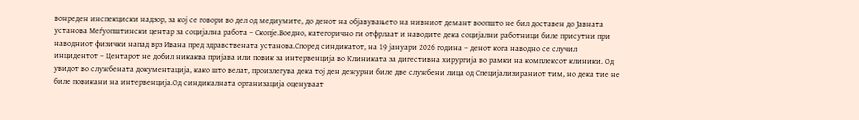вонреден инспекциски надзор, за кој се говори во дел од медиумите, до денот на објавувањето на нивниот демант воопшто не бил доставен до Јавната установа Меѓуопштински центар за социјална работа – Скопје.Воедно, категорично ги отфрлаат и наводите дека социјални работници биле присутни при наводниот физички напад врз Ивана пред здравствената установа.Според синдикатот, на 19 јануари 2026 година – денот кога наводно се случил инцидентот – Центарот не добил никаква пријава или повик за интервенција во Клиниката за дигестивна хирургија во рамки на комплексот клиники. Од увидот во службената документација, како што велат, произлегува дека тој ден дежурни биле две службени лица од Специјализираниот тим, но дека тие не биле повикани на интервенција.Од синдикалната организација оценуваат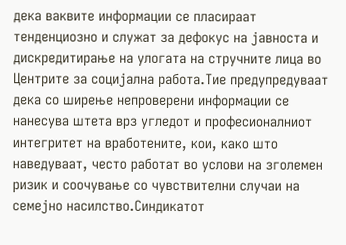дека ваквите информации се пласираат тенденциозно и служат за дефокус на јавноста и дискредитирање на улогата на стручните лица во Центрите за социјална работа.Тие предупредуваат дека со ширење непроверени информации се нанесува штета врз угледот и професионалниот интегритет на вработените, кои, како што наведуваат, често работат во услови на зголемен ризик и соочување со чувствителни случаи на семејно насилство.Синдикатот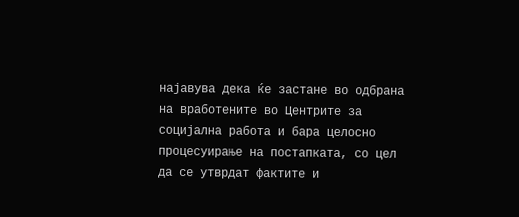најавува дека ќе застане во одбрана на вработените во Центрите за социјална работа и бара целосно процесуирање на постапката, со цел да се утврдат фактите и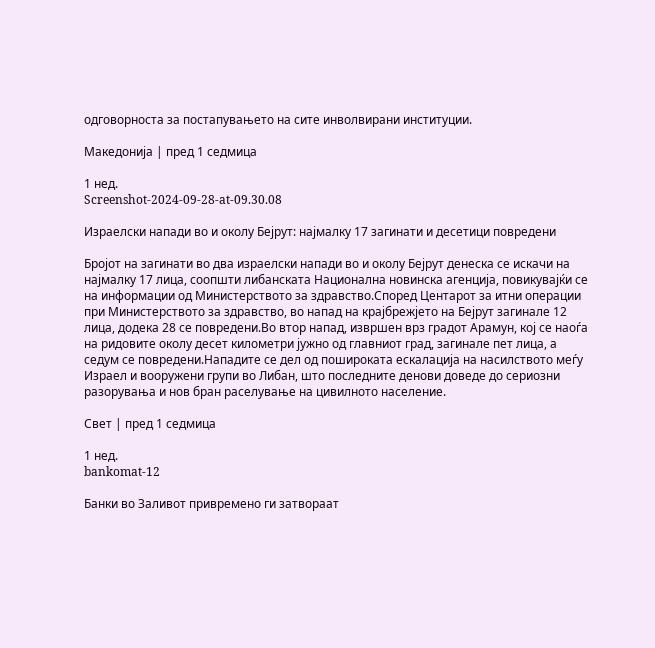одговорноста за постапувањето на сите инволвирани институции.

Македонија | пред 1 седмица

1 нед.
Screenshot-2024-09-28-at-09.30.08

Израелски напади во и околу Бејрут: најмалку 17 загинати и десетици повредени

Бројот на загинати во два израелски напади во и околу Бејрут денеска се искачи на најмалку 17 лица, соопшти либанската Национална новинска агенција, повикувајќи се на информации од Министерството за здравство.Според Центарот за итни операции при Министерството за здравство, во напад на крајбрежјето на Бејрут загинале 12 лица, додека 28 се повредени.Во втор напад, извршен врз градот Арамун, кој се наоѓа на ридовите околу десет километри јужно од главниот град, загинале пет лица, а седум се повредени.Нападите се дел од пошироката ескалација на насилството меѓу Израел и вооружени групи во Либан, што последните денови доведе до сериозни разорувања и нов бран раселување на цивилното население.

Свет | пред 1 седмица

1 нед.
bankomat-12

Банки во Заливот привремено ги затвораат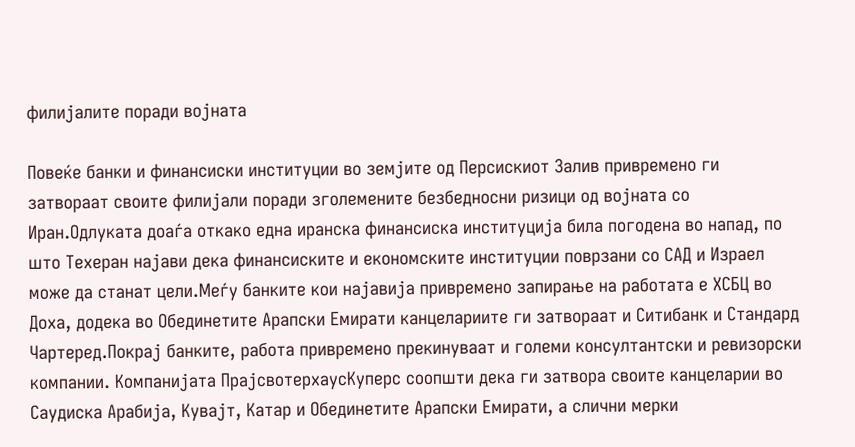филијалите поради војната

Повеќе банки и финансиски институции во земјите од Персискиот Залив привремено ги затвораат своите филијали поради зголемените безбедносни ризици од војната со Иран.Одлуката доаѓа откако една иранска финансиска институција била погодена во напад, по што Техеран најави дека финансиските и економските институции поврзани со САД и Израел може да станат цели.Меѓу банките кои најавија привремено запирање на работата е ХСБЦ во Доха, додека во Обединетите Арапски Емирати канцелариите ги затвораат и Ситибанк и Стандард Чартеред.Покрај банките, работа привремено прекинуваат и големи консултантски и ревизорски компании. Компанијата ПрајсвотерхаусКуперс соопшти дека ги затвора своите канцеларии во Саудиска Арабија, Кувајт, Катар и Обединетите Арапски Емирати, а слични мерки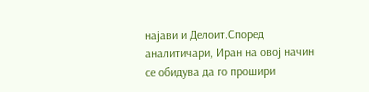најави и Делоит.Според аналитичари, Иран на овој начин се обидува да го прошири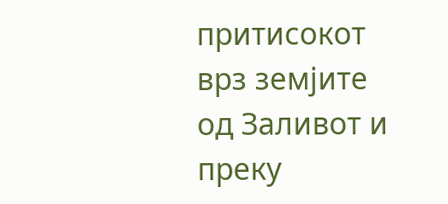притисокот врз земјите од Заливот и преку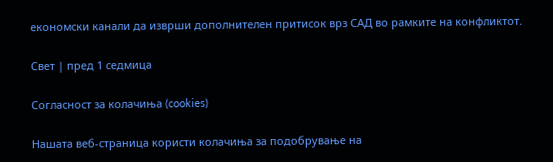економски канали да изврши дополнителен притисок врз САД во рамките на конфликтот.

Свет | пред 1 седмица

Согласност за колачиња (cookies)

Нашата веб-страница користи колачиња за подобрување на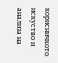корисничкото искуство и анализа на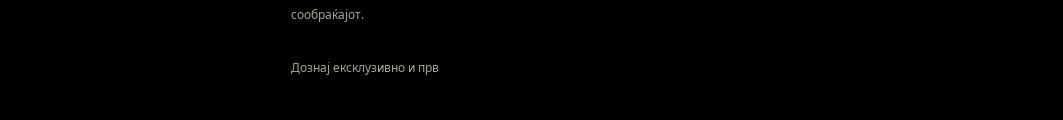сообраќајот.

Дознај ексклузивно и прв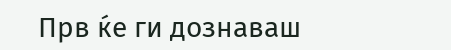Прв ќе ги дознаваш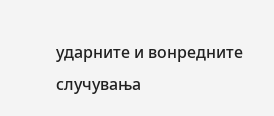ударните и вонредните случувања